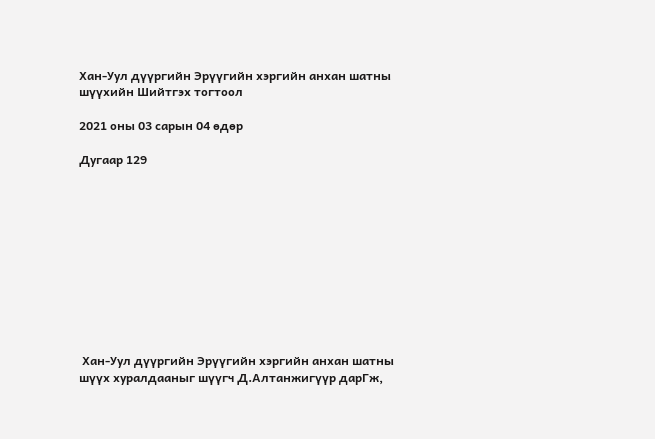Хан-Уул дүүргийн Эрүүгийн хэргийн анхан шатны шүүхийн Шийтгэх тогтоол

2021 оны 03 сарын 04 өдөр

Дугаар 129











 Хан-Уул дүүргийн Эрүүгийн хэргийн анхан шатны шүүх хуралдааныг шүүгч Д.Алтанжигүүр дарГж,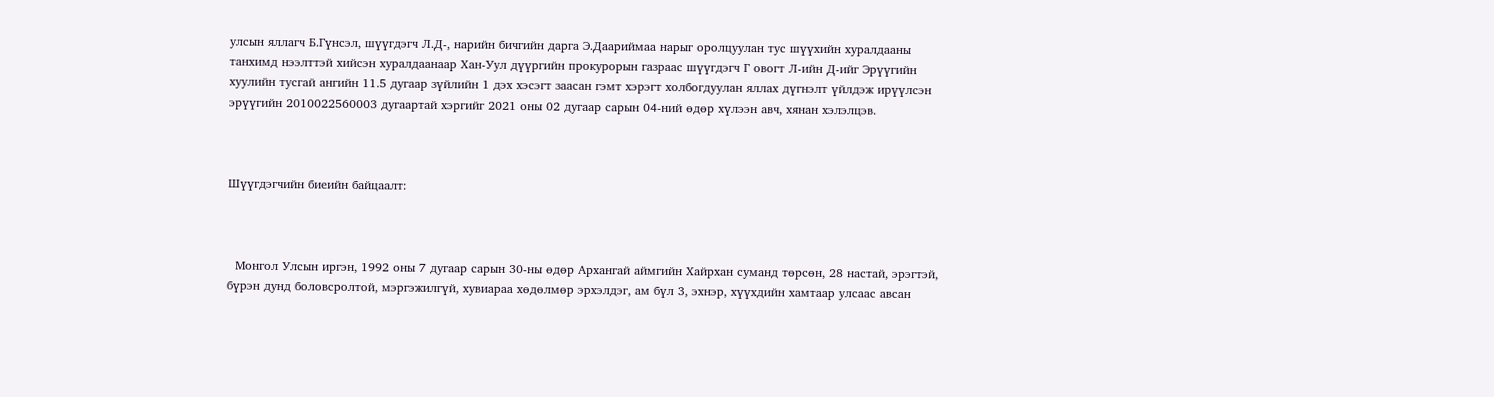улсын яллагч Б.Гүнсэл, шүүгдэгч Л.Д-, нарийн бичгийн дарга Э.Даариймаа нарыг оролцуулан тус шүүхийн хуралдааны танхимд нээлттэй хийсэн хуралдаанаар Хан-Уул дүүргийн прокурорын газраас шүүгдэгч Г овогт Л-ийн Д-ийг Эрүүгийн хуулийн тусгай ангийн 11.5 дугаар зүйлийн 1 дэх хэсэгт заасан гэмт хэрэгт холбогдуулан яллах дүгнэлт үйлдэж ирүүлсэн эрүүгийн 2010022560003 дугаартай хэргийг 2021 оны 02 дугаар сарын 04-ний өдөр хүлээн авч, хянан хэлэлцэв.



Шүүгдэгчийн биеийн байцаалт:



  Монгол Улсын иргэн, 1992 оны 7 дугаар сарын 30-ны өдөр Архангай аймгийн Хайрхан суманд төрсөн, 28 настай, эрэгтэй, бүрэн дунд боловсролтой, мэргэжилгүй, хувиараа хөдөлмөр эрхэлдэг, ам бүл 3, эхнэр, хүүхдийн хамтаар улсаас авсан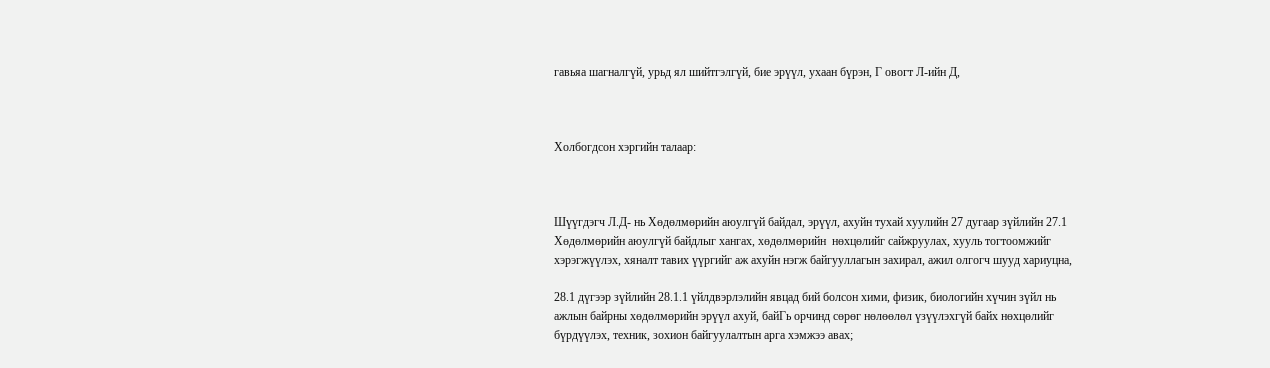гавьяа шагналгүй, урьд ял шийтгэлгүй, бие эрүүл, ухаан бүрэн, Г овогт Л-ийн Д,



Холбогдсон хэргийн талаар:



Шүүгдэгч Л.Д- нь Хөдөлмөрийн аюулгүй байдал, эрүүл, ахуйн тухай хуулийн 27 дугаар зүйлийн 27.1 Хөдөлмөрийн аюулгүй байдлыг хангах, хөдөлмөрийн  нөхцөлийг сайжруулах, хууль тогтоомжийг хэрэгжүүлэх, хяналт тавих үүргийг аж ахуйн нэгж байгууллагын захирал, ажил олгогч шууд хариуцна,

28.1 дүгээр зүйлийн 28.1.1 үйлдвэрлэлийн явцад бий болсон хими, физик, биологийн хүчин зүйл нь ажлын байрны хөдөлмөрийн эрүүл ахуй, байГь орчинд сөрөг нөлөөлөл үзүүлэхгүй байх нөхцөлийг бүрдүүлэх, техник, зохион байгуулалтын арга хэмжээ авах;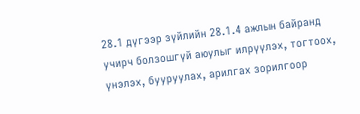28.1 дүгээр зүйлийн 28.1.4 ажлын байранд учирч болзошгүй аюулыг илрүүлэх, тогтоох, үнэлэх, бууруулах, арилгах зорилгоор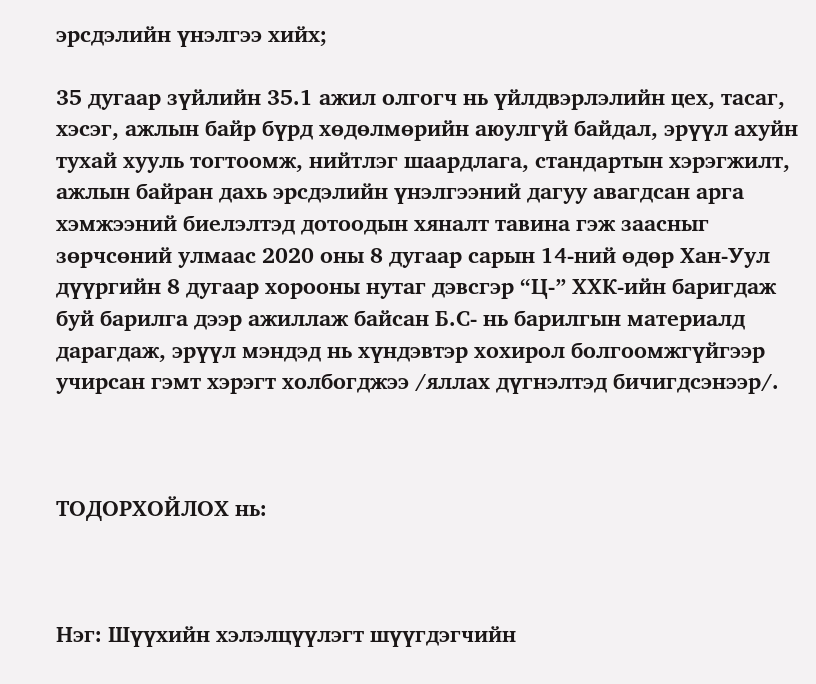эрсдэлийн үнэлгээ хийх;

35 дугаар зүйлийн 35.1 ажил олгогч нь үйлдвэрлэлийн цех, тасаг, хэсэг, ажлын байр бүрд хөдөлмөрийн аюулгүй байдал, эрүүл ахуйн тухай хууль тогтоомж, нийтлэг шаардлага, стандартын хэрэгжилт, ажлын байран дахь эрсдэлийн үнэлгээний дагуу авагдсан арга хэмжээний биелэлтэд дотоодын хяналт тавина гэж заасныг зөрчсөний улмаас 2020 оны 8 дугаар сарын 14-ний өдөр Хан-Уул дүүргийн 8 дугаар хорооны нутаг дэвсгэр “Ц-” ХХК-ийн баригдаж буй барилга дээр ажиллаж байсан Б.С- нь барилгын материалд дарагдаж, эрүүл мэндэд нь хүндэвтэр хохирол болгоомжгүйгээр учирсан гэмт хэрэгт холбогджээ /яллах дүгнэлтэд бичигдсэнээр/.



ТОДОРХОЙЛОХ нь:



Нэг: Шүүхийн хэлэлцүүлэгт шүүгдэгчийн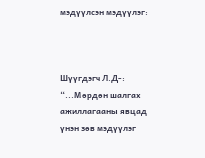мэдүүлсэн мэдүүлэг:



Шүүгдэгч Л.Д-: “...Мөрдөн шалгах ажиллагааны явцад үнэн зөв мэдүүлэг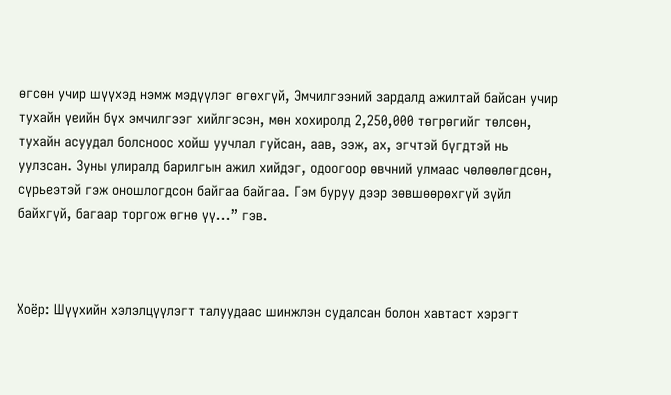өгсөн учир шүүхэд нэмж мэдүүлэг өгөхгүй, Эмчилгээний зардалд ажилтай байсан учир тухайн үеийн бүх эмчилгээг хийлгэсэн, мөн хохиролд 2,250,000 төгрөгийг төлсөн, тухайн асуудал болсноос хойш уучлал гуйсан, аав, ээж, ах, эгчтэй бүгдтэй нь уулзсан. Зуны улиралд барилгын ажил хийдэг, одоогоор өвчний улмаас чөлөөлөгдсөн, сүрьеэтэй гэж оношлогдсон байгаа байгаа. Гэм буруу дээр зөвшөөрөхгүй зүйл байхгүй, багаар торгож өгнө үү...” гэв.



Хоёр: Шүүхийн хэлэлцүүлэгт талуудаас шинжлэн судалсан болон хавтаст хэрэгт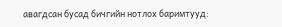авагдсан бусад бичгийн нотлох баримтууд: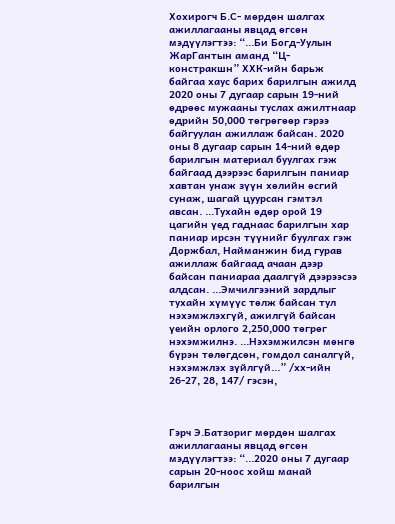Хохирогч Б.С- мөрдөн шалгах ажиллагааны явцад өгсөн мэдүүлэгтээ: “...Би Богд-Уулын ЖарГантын аманд “Ц- констракшн” ХХК-ийн барьж байгаа хаус барих барилгын ажилд 2020 оны 7 дугаар сарын 19-ний өдрөөс мужааны туслах ажилтнаар өдрийн 50,000 төгрөгөөр гэрээ байгуулан ажиллаж байсан. 2020 оны 8 дугаар сарын 14-ний өдөр барилгын материал буулгах гэж байгаад дээрээс барилгын паниар хавтан унаж зүүн хөлийн өсгий сунаж, шагай цуурсан гэмтэл авсан. ...Тухайн өдөр орой 19 цагийн үед гаднаас барилгын хар паниар ирсэн түүнийг буулгах гэж Доржбал, Найманжин бид гурав ажиллаж байгаад ачаан дээр байсан паниараа даалгүй дээрээсээ алдсан. ...Эмчилгээний зардлыг тухайн хүмүүс төлж байсан тул нэхэмжлэхгүй, ажилгүй байсан үеийн орлого 2,250,000 төгрөг нэхэмжилнэ. ...Нэхэмжилсэн мөнгө бүрэн төлөгдсөн, гомдол саналгүй, нэхэмжлэх зүйлгүй...” /хх-ийн 26-27, 28, 147/ гэсэн,



Гэрч Э.Батзориг мөрдөн шалгах ажиллагааны явцад өгсөн мэдүүлэгтээ: “...2020 оны 7 дугаар сарын 20-ноос хойш манай барилгын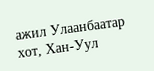ажил Улаанбаатар хот, Хан-Уул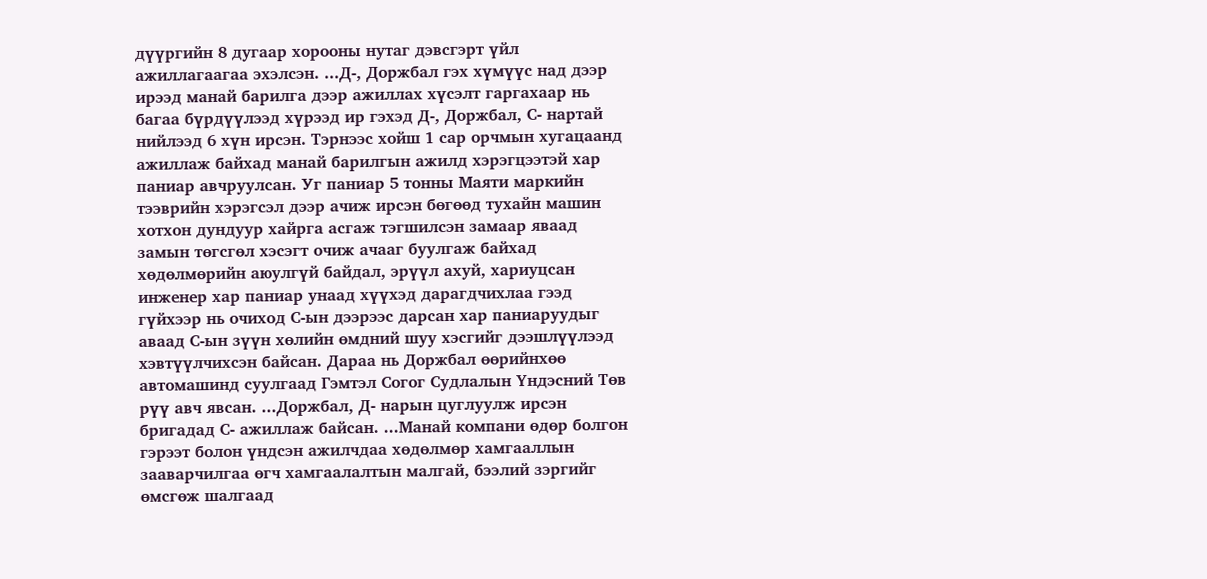дүүргийн 8 дугаар хорооны нутаг дэвсгэрт үйл ажиллагаагаа эхэлсэн. ...Д-, Доржбал гэх хүмүүс над дээр ирээд манай барилга дээр ажиллах хүсэлт гаргахаар нь багаа бүрдүүлээд хүрээд ир гэхэд Д-, Доржбал, С- нартай нийлээд 6 хүн ирсэн. Тэрнээс хойш 1 сар орчмын хугацаанд ажиллаж байхад манай барилгын ажилд хэрэгцээтэй хар паниар авчруулсан. Уг паниар 5 тонны Маяти маркийн тээврийн хэрэгсэл дээр ачиж ирсэн бөгөөд тухайн машин хотхон дундуур хайрга асгаж тэгшилсэн замаар яваад замын төгсгөл хэсэгт очиж ачааг буулгаж байхад хөдөлмөрийн аюулгүй байдал, эрүүл ахуй, хариуцсан инженер хар паниар унаад хүүхэд дарагдчихлаа гээд гүйхээр нь очиход С-ын дээрээс дарсан хар паниаруудыг аваад С-ын зүүн хөлийн өмдний шуу хэсгийг дээшлүүлээд хэвтүүлчихсэн байсан. Дараа нь Доржбал өөрийнхөө автомашинд суулгаад Гэмтэл Согог Судлалын Үндэсний Төв рүү авч явсан. ...Доржбал, Д- нарын цуглуулж ирсэн бригадад С- ажиллаж байсан. ...Манай компани өдөр болгон гэрээт болон үндсэн ажилчдаа хөдөлмөр хамгааллын зааварчилгаа өгч хамгаалалтын малгай, бээлий зэргийг өмсгөж шалгаад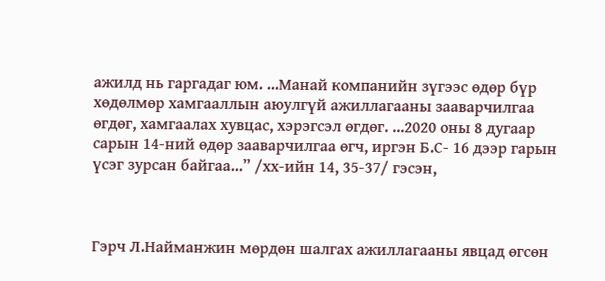ажилд нь гаргадаг юм. ...Манай компанийн зүгээс өдөр бүр хөдөлмөр хамгааллын аюулгүй ажиллагааны зааварчилгаа өгдөг, хамгаалах хувцас, хэрэгсэл өгдөг. ...2020 оны 8 дугаар сарын 14-ний өдөр зааварчилгаа өгч, иргэн Б.С- 16 дээр гарын үсэг зурсан байгаа...” /хх-ийн 14, 35-37/ гэсэн,



Гэрч Л.Найманжин мөрдөн шалгах ажиллагааны явцад өгсөн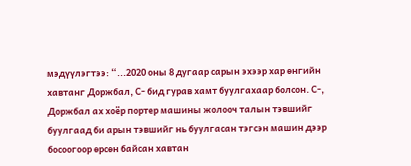мэдүүлэгтээ: “...2020 оны 8 дугаар сарын эхээр хар өнгийн хавтанг Доржбал, С- бид гурав хамт буулгахаар болсон. С-, Доржбал ах хоёр портер машины жолооч талын тэвшийг буулгаад би арын тэвшийг нь буулгасан тэгсэн машин дээр босоогоор өрсөн байсан хавтан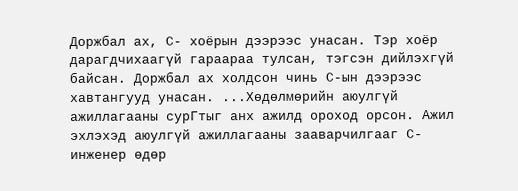Доржбал ах, С- хоёрын дээрээс унасан. Тэр хоёр дарагдчихаагүй гараараа тулсан, тэгсэн дийлэхгүй байсан. Доржбал ах холдсон чинь С-ын дээрээс хавтангууд унасан. ...Хөдөлмөрийн аюулгүй ажиллагааны сурГтыг анх ажилд ороход орсон. Ажил эхлэхэд аюулгүй ажиллагааны зааварчилгааг С- инженер өдөр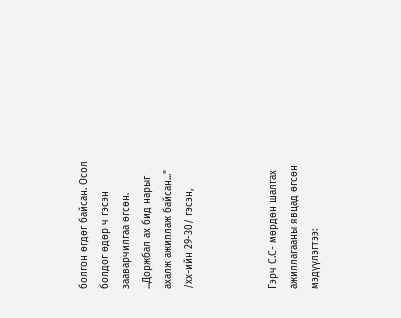болгон өгдөг байсан. Осол болдог өдөр ч гэсэн зааварчилгаа өгсөн. ...Доржбал ах бид нарыг ахалж ажиллаж байсан...” /хх-ийн 29-30/ гэсэн,



Гэрч С.С- мөрдөн шалгах ажиллагааны явцад өгсөн мэдүүлэгтээ: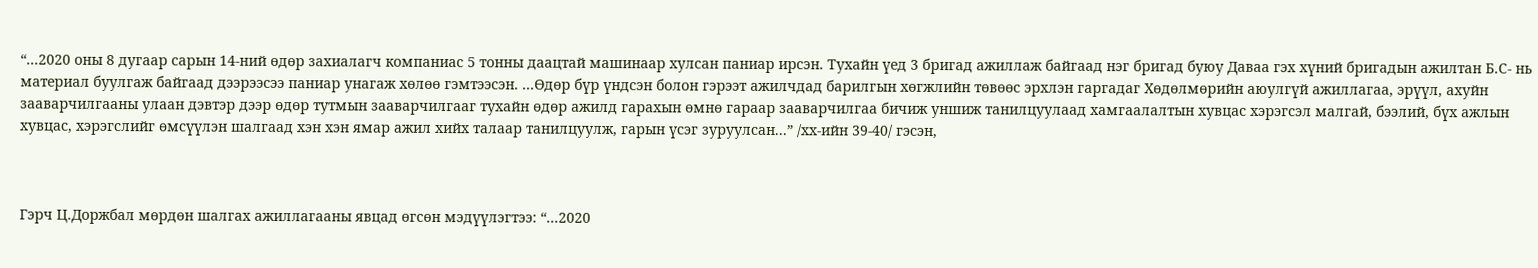“...2020 оны 8 дугаар сарын 14-ний өдөр захиалагч компаниас 5 тонны даацтай машинаар хулсан паниар ирсэн. Тухайн үед 3 бригад ажиллаж байгаад нэг бригад буюу Даваа гэх хүний бригадын ажилтан Б.С- нь материал буулгаж байгаад дээрээсээ паниар унагаж хөлөө гэмтээсэн. ...Өдөр бүр үндсэн болон гэрээт ажилчдад барилгын хөгжлийн төвөөс эрхлэн гаргадаг Хөдөлмөрийн аюулгүй ажиллагаа, эрүүл, ахуйн зааварчилгааны улаан дэвтэр дээр өдөр тутмын зааварчилгааг тухайн өдөр ажилд гарахын өмнө гараар зааварчилгаа бичиж уншиж танилцуулаад хамгаалалтын хувцас хэрэгсэл малгай, бээлий, бүх ажлын хувцас, хэрэгслийг өмсүүлэн шалгаад хэн хэн ямар ажил хийх талаар танилцуулж, гарын үсэг зуруулсан...” /хх-ийн 39-40/ гэсэн,



Гэрч Ц.Доржбал мөрдөн шалгах ажиллагааны явцад өгсөн мэдүүлэгтээ: “...2020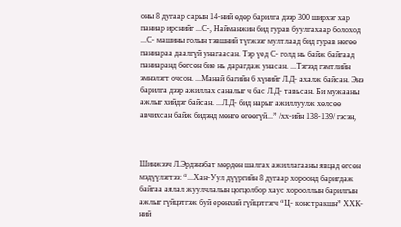оны 8 дугаар сарын 14-ний өдөр барилга дээр 300 ширхэг хар паниар ирснийг ...С-, Найманжин бид гурав буулгахаар болоход ...С- машины голын тэвшний түгжээг мултлаад бид гурав нөгөө паниараа даалгүй унагаасан. Тэр үед С- голд нь байж байгаад паниаранд бөгсөн бие нь дарагдаж унасан. ...Тэгээд гэмтлийн эмнэлэгт очсон. ...Манай багийн 6 хүнийг Л.Д- ахалж байсан. Энэ барилга дээр ажиллах саналыг ч бас Л.Д- тавьсан. Би мужааны ажлыг хийдэг байсан. ...Л.Д- бид нарыг ажиллуулж хөлсөө авчихсан байж бидэнд мөнгө өгөөгүй...” /хх-ийн 138-139/ гэсэн,



Шинжээч Л.Эрдэнэбат мөрдөн шалгах ажиллагааны явцад өгсөн мэдүүлэгтээ: “...Хан-Уул дүүргийн 8 дугаар хороонд баригдаж байгаа аялал жуулчлалын цогцолбор хаус хорооллын барилгын ажлыг гүйцэтгэж буй ерөнхий гүйцэтгэгч “Ц- констракшн” ХХК-ний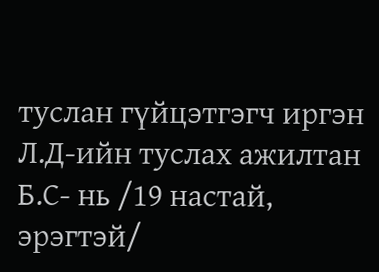туслан гүйцэтгэгч иргэн Л.Д-ийн туслах ажилтан Б.С- нь /19 настай, эрэгтэй/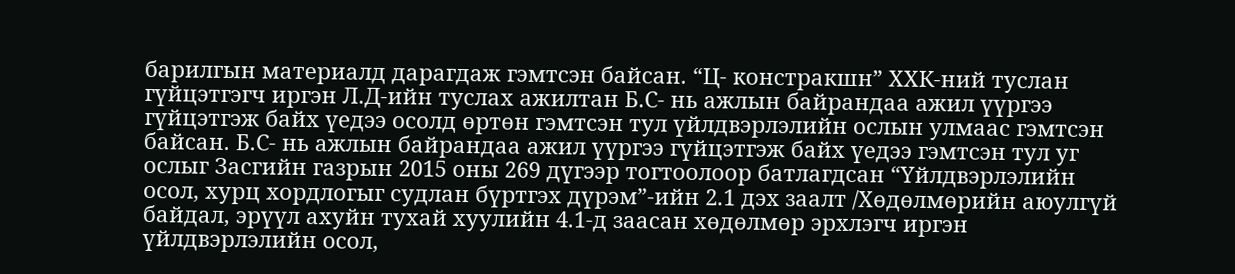барилгын материалд дарагдаж гэмтсэн байсан. “Ц- констракшн” ХХК-ний туслан гүйцэтгэгч иргэн Л.Д-ийн туслах ажилтан Б.С- нь ажлын байрандаа ажил үүргээ гүйцэтгэж байх үедээ осолд өртөн гэмтсэн тул үйлдвэрлэлийн ослын улмаас гэмтсэн байсан. Б.С- нь ажлын байрандаа ажил үүргээ гүйцэтгэж байх үедээ гэмтсэн тул уг ослыг Засгийн газрын 2015 оны 269 дүгээр тогтоолоор батлагдсан “Үйлдвэрлэлийн осол, хурц хордлогыг судлан бүртгэх дүрэм”-ийн 2.1 дэх заалт /Хөдөлмөрийн аюулгүй байдал, эрүүл ахуйн тухай хуулийн 4.1-д заасан хөдөлмөр эрхлэгч иргэн үйлдвэрлэлийн осол,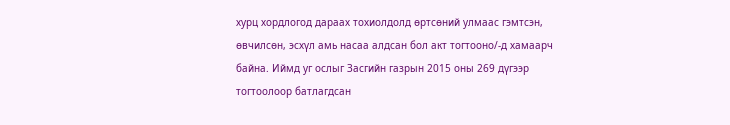хурц хордлогод дараах тохиолдолд өртсөний улмаас гэмтсэн, өвчилсөн, эсхүл амь насаа алдсан бол акт тогтооно/-д хамаарч байна. Иймд уг ослыг Засгийн газрын 2015 оны 269 дүгээр тогтоолоор батлагдсан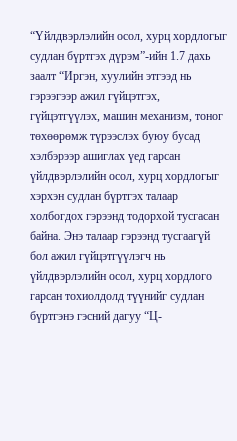“Үйлдвэрлэлийн осол, хурц хордлогыг судлан бүртгэх дүрэм”-ийн 1.7 дахь заалт “Иргэн, хуулийн этгээд нь гэрээгээр ажил гүйцэтгэх, гүйцэтгүүлэх, машин механизм, тоног төхөөрөмж түрээслэх буюу бусад хэлбэрээр ашиглах үед гарсан үйлдвэрлэлийн осол, хурц хордлогыг хэрхэн судлан бүртгэх талаар холбогдох гэрээнд тодорхой тусгасан байна. Энэ талаар гэрээнд тусгаагүй бол ажил гүйцэтгүүлэгч нь үйлдвэрлэлийн осол, хурц хордлого гарсан тохиолдолд түүнийг судлан бүртгэнэ гэсний дагуу “Ц-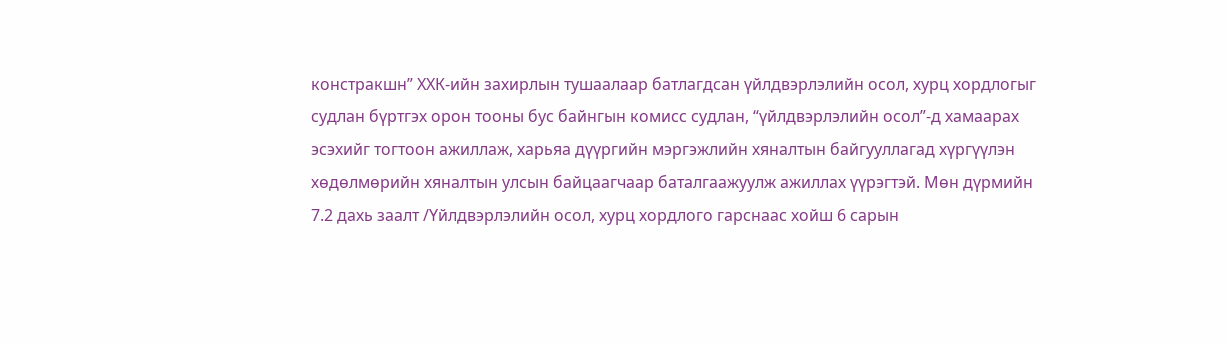констракшн” ХХК-ийн захирлын тушаалаар батлагдсан үйлдвэрлэлийн осол, хурц хордлогыг судлан бүртгэх орон тооны бус байнгын комисс судлан, “үйлдвэрлэлийн осол”-д хамаарах эсэхийг тогтоон ажиллаж, харьяа дүүргийн мэргэжлийн хяналтын байгууллагад хүргүүлэн хөдөлмөрийн хяналтын улсын байцаагчаар баталгаажуулж ажиллах үүрэгтэй. Мөн дүрмийн 7.2 дахь заалт /Үйлдвэрлэлийн осол, хурц хордлого гарснаас хойш 6 сарын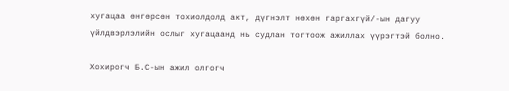хугацаа өнгөрсөн тохиолдолд акт, дүгнэлт нөхөн гаргахгүй/-ын дагуу үйлдвэрлэлийн ослыг хугацаанд нь судлан тогтоож ажиллах үүрэгтэй болно.

Хохирогч Б.С-ын ажил олгогч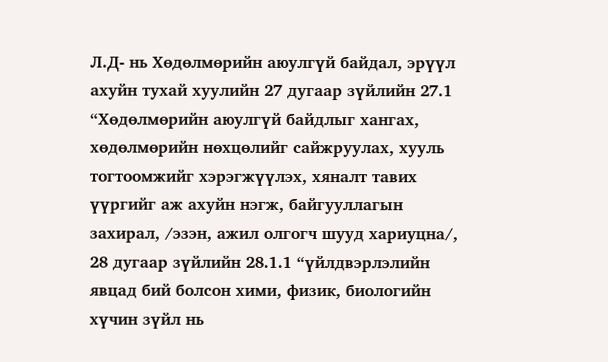Л.Д- нь Хөдөлмөрийн аюулгүй байдал, эрүүл ахуйн тухай хуулийн 27 дугаар зүйлийн 27.1 “Хөдөлмөрийн аюулгүй байдлыг хангах, хөдөлмөрийн нөхцөлийг сайжруулах, хууль тогтоомжийг хэрэгжүүлэх, хяналт тавих үүргийг аж ахуйн нэгж, байгууллагын захирал, /эзэн, ажил олгогч шууд хариуцна/, 28 дугаар зүйлийн 28.1.1 “үйлдвэрлэлийн явцад бий болсон хими, физик, биологийн хүчин зүйл нь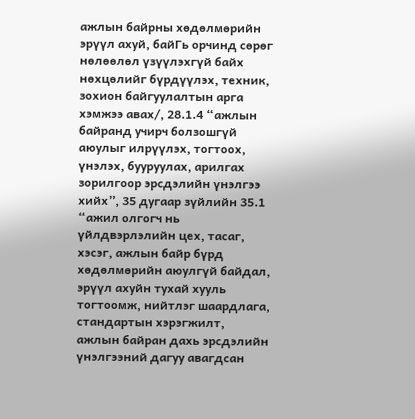ажлын байрны хөдөлмөрийн эрүүл ахуй, байГь орчинд сөрөг нөлөөлөл үзүүлэхгүй байх нөхцөлийг бүрдүүлэх, техник, зохион байгуулалтын арга хэмжээ авах/, 28.1.4 “ажлын байранд учирч болзошгүй аюулыг илрүүлэх, тогтоох, үнэлэх, бууруулах, арилгах зорилгоор эрсдэлийн үнэлгээ хийх”, 35 дугаар зүйлийн 35.1 “ажил олгогч нь үйлдвэрлэлийн цех, тасаг, хэсэг, ажлын байр бүрд хөдөлмөрийн аюулгүй байдал, эрүүл ахуйн тухай хууль тогтоомж, нийтлэг шаардлага, стандартын хэрэгжилт, ажлын байран дахь эрсдэлийн үнэлгээний дагуу авагдсан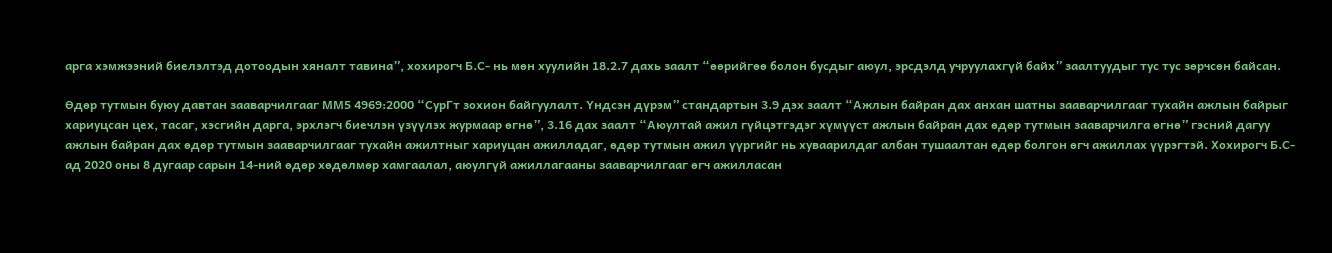арга хэмжээний биелэлтэд дотоодын хяналт тавина”, хохирогч Б.С- нь мөн хуулийн 18.2.7 дахь заалт “өөрийгөө болон бусдыг аюул, эрсдэлд учруулахгүй байх” заалтуудыг тус тус зөрчсөн байсан.

Өдөр тутмын буюу давтан зааварчилгааг ММ5 4969:2000 “СурГт зохион байгуулалт. Үндсэн дүрэм” стандартын 3.9 дэх заалт “Ажлын байран дах анхан шатны зааварчилгааг тухайн ажлын байрыг хариуцсан цех, тасаг, хэсгийн дарга, эрхлэгч биечлэн үзүүлэх журмаар өгнө”, 3.16 дах заалт “Аюултай ажил гүйцэтгэдэг хүмүүст ажлын байран дах өдөр тутмын зааварчилга өгнө” гэсний дагуу ажлын байран дах өдөр тутмын зааварчилгааг тухайн ажилтныг хариуцан ажилладаг, өдөр тутмын ажил үүргийг нь хуваарилдаг албан тушаалтан өдөр болгон өгч ажиллах үүрэгтэй. Хохирогч Б.С-ад 2020 оны 8 дугаар сарын 14-ний өдөр хөдөлмөр хамгаалал, аюулгүй ажиллагааны зааварчилгааг өгч ажилласан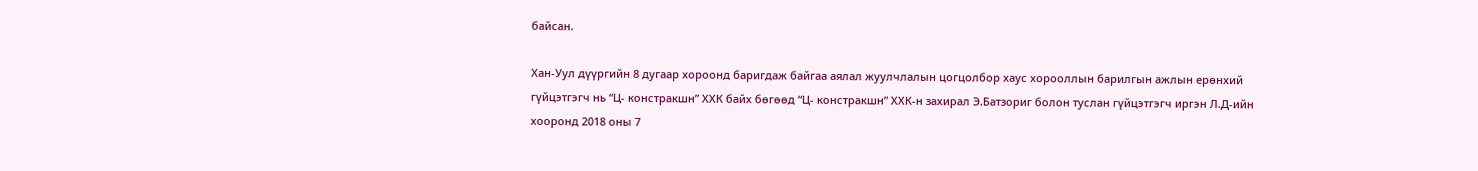байсан.

Хан-Уул дүүргийн 8 дугаар хороонд баригдаж байгаа аялал жуулчлалын цогцолбор хаус хорооллын барилгын ажлын ерөнхий гүйцэтгэгч нь “Ц- констракшн” ХХК байх бөгөөд “Ц- констракшн” ХХК-н захирал Э.Батзориг болон туслан гүйцэтгэгч иргэн Л.Д-ийн хооронд 2018 оны 7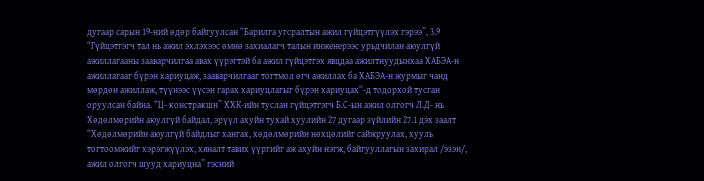дугаар сарын 19-ний өдөр байгуулсан “Барилга угсралтын ажил гүйцэтгүүлэх гэрээ”, 3.9 “Гүйцэтгэгч тал нь ажил эхлэхээс өмнө захиалагч талын инженерээс урьдчилан аюулгүй ажиллагааны зааварчилгаа авах үүрэгтэй ба ажил гүйцэтгэх явцдаа ажилтнуудынхаа ХАБЭА-н ажиллагааг бүрэн хариуцаж, зааварчилгааг тогтмол өгч ажиллах ба ХАБЭА-н журмыг чанд мөрдөн ажиллаж, түүнээс үүсэн гарах хариуцлагыг бүрэн хариуцах“-д тодорхой тусган оруулсан байна. “Ц- констракшн” ХХК-ийн туслан гүйцэтгэгч Б.С-ын ажил олгогч Л.Д- нь Хөдөлмөрийн аюулгүй байдал, эрүүл ахуйн тухай хуулийн 27 дугаар зүйлийн 27.1 дэх заалт “Хөдөлмөрийн аюулгүй байдлыг хангах, хөдөлмөрийн нөхцөлийг сайжруулах, хууль тогтоомжийг хэрэгжүүлэх, хяналт тавих үүргийг аж ахуйн нэгж, байгууллагын захирал /эзэн/, ажил олгогч шууд хариуцна” гэсний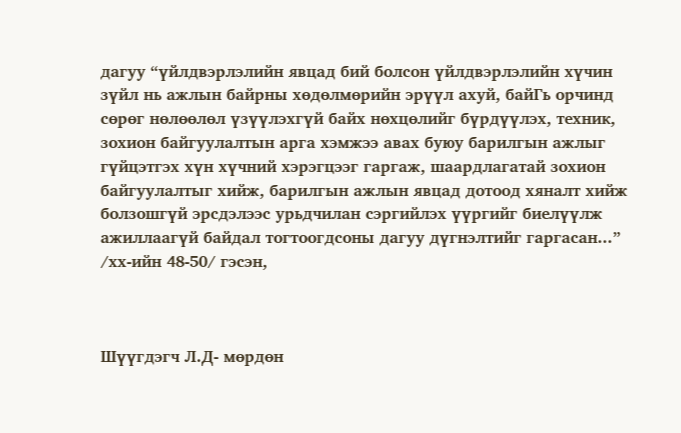дагуу “үйлдвэрлэлийн явцад бий болсон үйлдвэрлэлийн хүчин зүйл нь ажлын байрны хөдөлмөрийн эрүүл ахуй, байГь орчинд сөрөг нөлөөлөл үзүүлэхгүй байх нөхцөлийг бүрдүүлэх, техник, зохион байгуулалтын арга хэмжээ авах буюу барилгын ажлыг гүйцэтгэх хүн хүчний хэрэгцээг гаргаж, шаардлагатай зохион байгуулалтыг хийж, барилгын ажлын явцад дотоод хяналт хийж болзошгүй эрсдэлээс урьдчилан сэргийлэх үүргийг биелүүлж ажиллаагүй байдал тогтоогдсоны дагуу дүгнэлтийг гаргасан...” /хх-ийн 48-50/ гэсэн,



Шүүгдэгч Л.Д- мөрдөн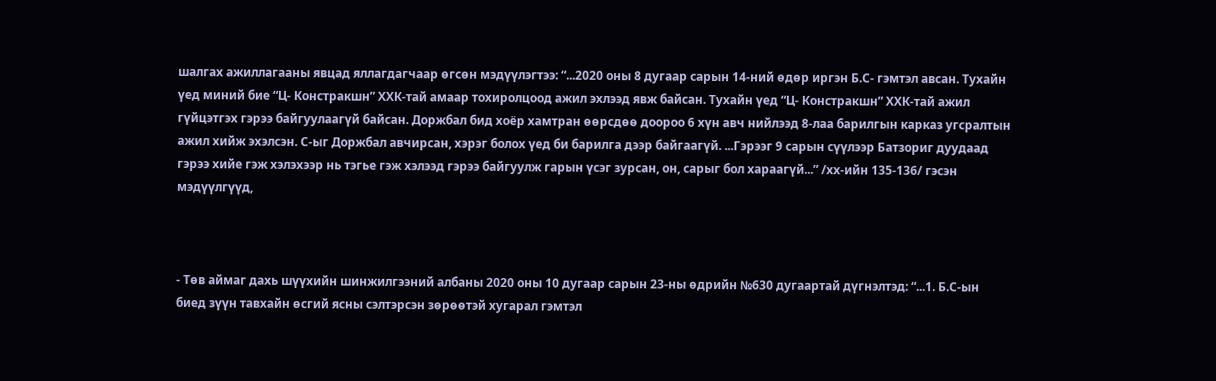шалгах ажиллагааны явцад яллагдагчаар өгсөн мэдүүлэгтээ: “...2020 оны 8 дугаар сарын 14-ний өдөр иргэн Б.С- гэмтэл авсан. Тухайн үед миний бие “Ц- Констракшн” ХХК-тай амаар тохиролцоод ажил эхлээд явж байсан. Тухайн үед “Ц- Констракшн” ХХК-тай ажил гүйцэтгэх гэрээ байгуулаагүй байсан. Доржбал бид хоёр хамтран өөрсдөө доороо 6 хүн авч нийлээд 8-лаа барилгын карказ угсралтын ажил хийж эхэлсэн. С-ыг Доржбал авчирсан, хэрэг болох үед би барилга дээр байгаагүй. ...Гэрээг 9 сарын сүүлээр Батзориг дуудаад гэрээ хийе гэж хэлэхээр нь тэгье гэж хэлээд гэрээ байгуулж гарын үсэг зурсан, он, сарыг бол хараагүй...” /хх-ийн 135-136/ гэсэн мэдүүлгүүд,



- Төв аймаг дахь шүүхийн шинжилгээний албаны 2020 оны 10 дугаар сарын 23-ны өдрийн №630 дугаартай дүгнэлтэд: “...1. Б.С-ын биед зүүн тавхайн өсгий ясны сэлтэрсэн зөрөөтэй хугарал гэмтэл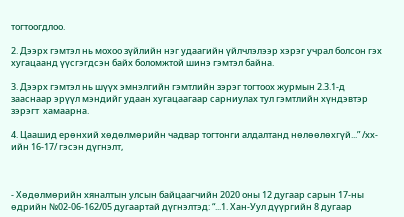тогтоогдлоо.

2. Дээрх гэмтэл нь мохоо зүйлийн нэг удаагийн үйлчлэлээр хэрэг учрал болсон гэх хугацаанд үүсгэгдсэн байх боломжтой шинэ гэмтэл байна.

3. Дээрх гэмтэл нь шүүх эмнэлгийн гэмтлийн зэрэг тогтоох журмын 2.3.1-д зааснаар эрүүл мэндийг удаан хугацаагаар сарниулах тул гэмтлийн хүндэвтэр зэрэгт  хамаарна.

4. Цаашид ерөнхий хөдөлмөрийн чадвар тогтонги алдалтанд нөлөөлөхгүй...” /хх-ийн 16-17/ гэсэн дүгнэлт,



- Хөдөлмөрийн хяналтын улсын байцаагчийн 2020 оны 12 дугаар сарын 17-ны өдрийн №02-06-162/05 дугаартай дүгнэлтэд: “...1. Хан-Уул дүүргийн 8 дугаар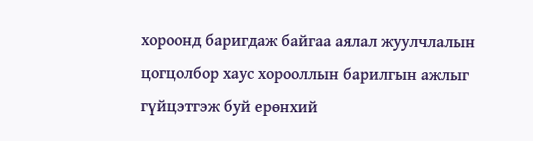хороонд баригдаж байгаа аялал жуулчлалын цогцолбор хаус хорооллын барилгын ажлыг гүйцэтгэж буй ерөнхий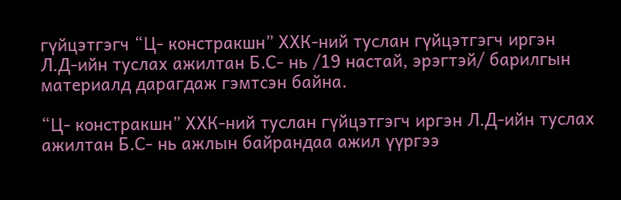гүйцэтгэгч “Ц- констракшн” ХХК-ний туслан гүйцэтгэгч иргэн Л.Д-ийн туслах ажилтан Б.С- нь /19 настай, эрэгтэй/ барилгын материалд дарагдаж гэмтсэн байна.

“Ц- констракшн” ХХК-ний туслан гүйцэтгэгч иргэн Л.Д-ийн туслах ажилтан Б.С- нь ажлын байрандаа ажил үүргээ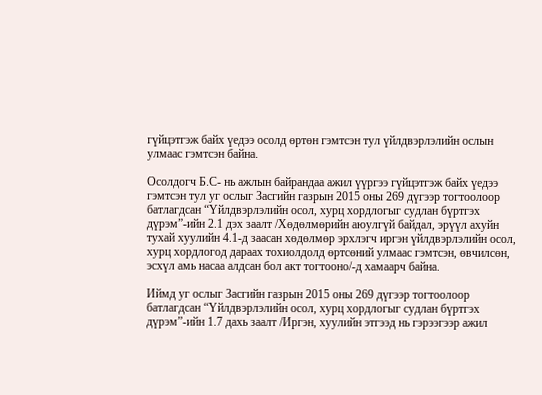гүйцэтгэж байх үедээ осолд өртөн гэмтсэн тул үйлдвэрлэлийн ослын улмаас гэмтсэн байна.

Осолдогч Б.С- нь ажлын байрандаа ажил үүргээ гүйцэтгэж байх үедээ гэмтсэн тул уг ослыг Засгийн газрын 2015 оны 269 дүгээр тогтоолоор батлагдсан “Үйлдвэрлэлийн осол, хурц хордлогыг судлан бүртгэх дүрэм”-ийн 2.1 дэх заалт /Хөдөлмөрийн аюулгүй байдал, эрүүл ахуйн тухай хуулийн 4.1-д заасан хөдөлмөр эрхлэгч иргэн үйлдвэрлэлийн осол, хурц хордлогод дараах тохиолдолд өртсөний улмаас гэмтсэн, өвчилсөн, эсхүл амь насаа алдсан бол акт тогтооно/-д хамаарч байна.

Иймд уг ослыг Засгийн газрын 2015 оны 269 дүгээр тогтоолоор батлагдсан “Үйлдвэрлэлийн осол, хурц хордлогыг судлан бүртгэх дүрэм”-ийн 1.7 дахь заалт /Иргэн, хуулийн этгээд нь гэрээгээр ажил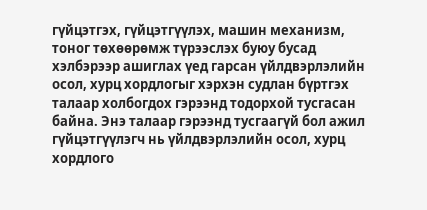гүйцэтгэх, гүйцэтгүүлэх, машин механизм, тоног төхөөрөмж түрээслэх буюу бусад хэлбэрээр ашиглах үед гарсан үйлдвэрлэлийн осол, хурц хордлогыг хэрхэн судлан бүртгэх талаар холбогдох гэрээнд тодорхой тусгасан байна. Энэ талаар гэрээнд тусгаагүй бол ажил гүйцэтгүүлэгч нь үйлдвэрлэлийн осол, хурц хордлого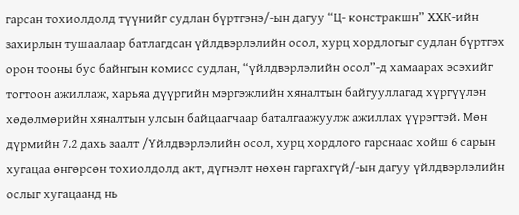гарсан тохиолдолд түүнийг судлан бүртгэнэ/-ын дагуу “Ц- констракшн” ХХК-ийн захирлын тушаалаар батлагдсан үйлдвэрлэлийн осол, хурц хордлогыг судлан бүртгэх орон тооны бус байнгын комисс судлан, “үйлдвэрлэлийн осол”-д хамаарах эсэхийг тогтоон ажиллаж, харьяа дүүргийн мэргэжлийн хяналтын байгууллагад хүргүүлэн хөдөлмөрийн хяналтын улсын байцаагчаар баталгаажуулж ажиллах үүрэгтэй. Мөн дүрмийн 7.2 дахь заалт /Үйлдвэрлэлийн осол, хурц хордлого гарснаас хойш 6 сарын хугацаа өнгөрсөн тохиолдолд акт, дүгнэлт нөхөн гаргахгүй/-ын дагуу үйлдвэрлэлийн ослыг хугацаанд нь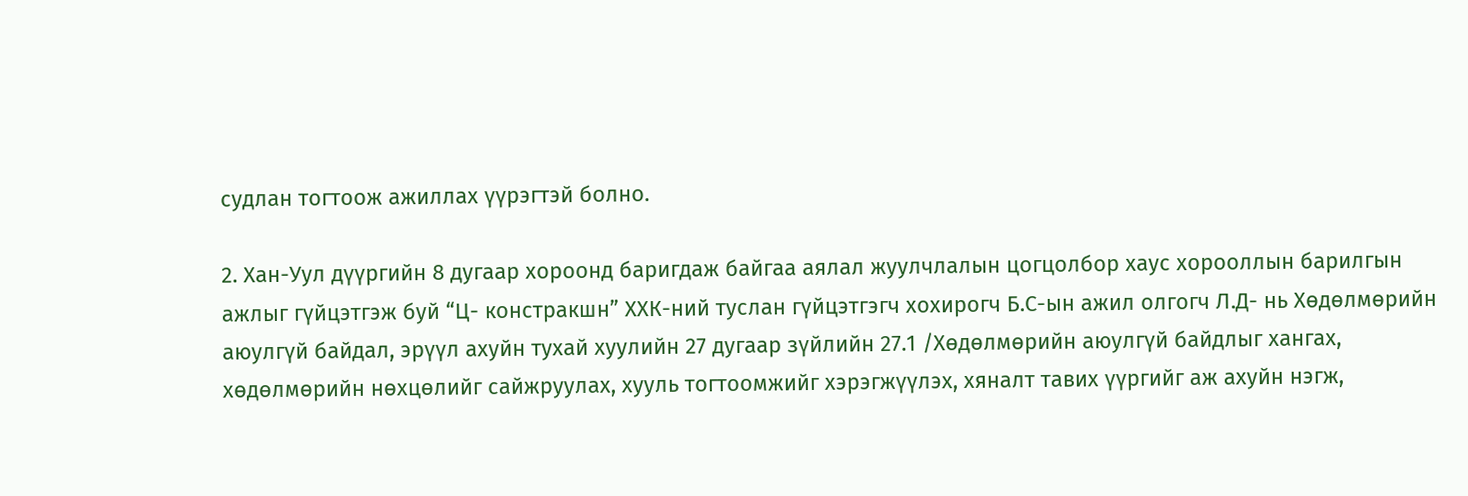судлан тогтоож ажиллах үүрэгтэй болно.

2. Хан-Уул дүүргийн 8 дугаар хороонд баригдаж байгаа аялал жуулчлалын цогцолбор хаус хорооллын барилгын ажлыг гүйцэтгэж буй “Ц- констракшн” ХХК-ний туслан гүйцэтгэгч хохирогч Б.С-ын ажил олгогч Л.Д- нь Хөдөлмөрийн аюулгүй байдал, эрүүл ахуйн тухай хуулийн 27 дугаар зүйлийн 27.1 /Хөдөлмөрийн аюулгүй байдлыг хангах, хөдөлмөрийн нөхцөлийг сайжруулах, хууль тогтоомжийг хэрэгжүүлэх, хяналт тавих үүргийг аж ахуйн нэгж,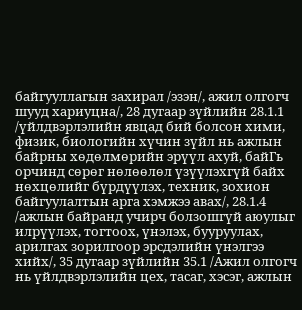байгууллагын захирал /эзэн/, ажил олгогч шууд хариуцна/, 28 дугаар зүйлийн 28.1.1 /үйлдвэрлэлийн явцад бий болсон хими, физик, биологийн хүчин зүйл нь ажлын байрны хөдөлмөрийн эрүүл ахуй, байГь орчинд сөрөг нөлөөлөл үзүүлэхгүй байх нөхцөлийг бүрдүүлэх, техник, зохион байгуулалтын арга хэмжээ авах/, 28.1.4 /ажлын байранд учирч болзошгүй аюулыг илрүүлэх, тогтоох, үнэлэх, бууруулах, арилгах зорилгоор эрсдэлийн үнэлгээ хийх/, 35 дугаар зүйлийн 35.1 /Ажил олгогч нь үйлдвэрлэлийн цех, тасаг, хэсэг, ажлын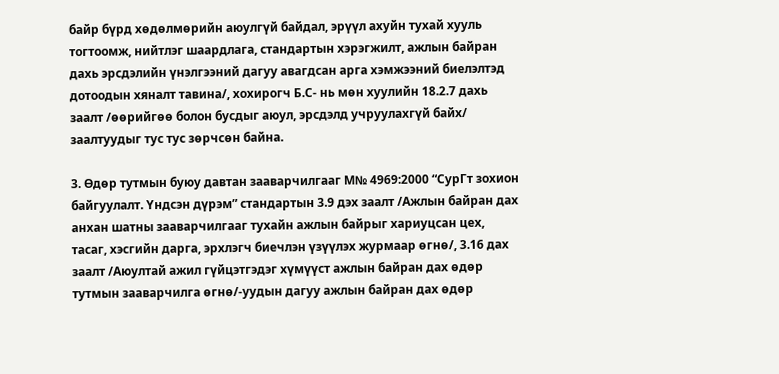байр бүрд хөдөлмөрийн аюулгүй байдал, эрүүл ахуйн тухай хууль тогтоомж, нийтлэг шаардлага, стандартын хэрэгжилт, ажлын байран дахь эрсдэлийн үнэлгээний дагуу авагдсан арга хэмжээний биелэлтэд дотоодын хяналт тавина/, хохирогч Б.С- нь мөн хуулийн 18.2.7 дахь заалт /өөрийгөө болон бусдыг аюул, эрсдэлд учруулахгүй байх/ заалтуудыг тус тус зөрчсөн байна.

3. Өдөр тутмын буюу давтан зааварчилгааг М№ 4969:2000 “СурГт зохион байгуулалт. Үндсэн дүрэм” стандартын 3.9 дэх заалт /Ажлын байран дах анхан шатны зааварчилгааг тухайн ажлын байрыг хариуцсан цех, тасаг, хэсгийн дарга, эрхлэгч биечлэн үзүүлэх журмаар өгнө/, 3.16 дах заалт /Аюултай ажил гүйцэтгэдэг хүмүүст ажлын байран дах өдөр тутмын зааварчилга өгнө/-уудын дагуу ажлын байран дах өдөр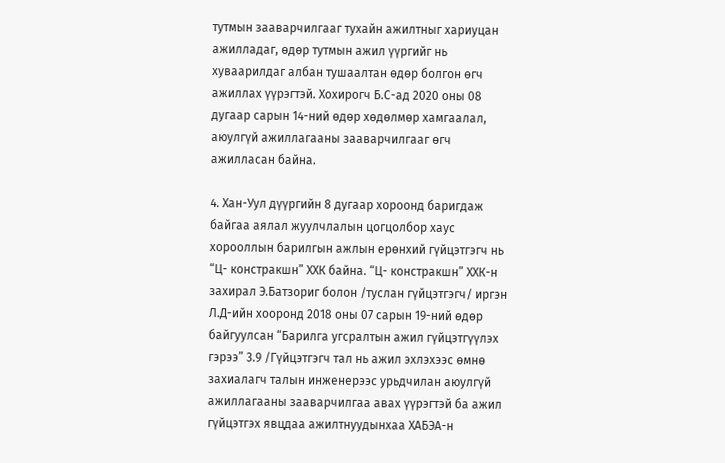тутмын зааварчилгааг тухайн ажилтныг хариуцан ажилладаг, өдөр тутмын ажил үүргийг нь хуваарилдаг албан тушаалтан өдөр болгон өгч ажиллах үүрэгтэй. Хохирогч Б.С-ад 2020 оны 08 дугаар сарын 14-ний өдөр хөдөлмөр хамгаалал, аюулгүй ажиллагааны зааварчилгааг өгч ажилласан байна.

4. Хан-Уул дүүргийн 8 дугаар хороонд баригдаж байгаа аялал жуулчлалын цогцолбор хаус хорооллын барилгын ажлын ерөнхий гүйцэтгэгч нь “Ц- констракшн” ХХК байна. “Ц- констракшн” ХХК-н захирал Э.Батзориг болон /туслан гүйцэтгэгч/ иргэн Л.Д-ийн хооронд 2018 оны 07 сарын 19-ний өдөр байгуулсан “Барилга угсралтын ажил гүйцэтгүүлэх гэрээ” 3.9 /Гүйцэтгэгч тал нь ажил эхлэхээс өмнө захиалагч талын инженерээс урьдчилан аюулгүй ажиллагааны зааварчилгаа авах үүрэгтэй ба ажил гүйцэтгэх явцдаа ажилтнуудынхаа ХАБЭА-н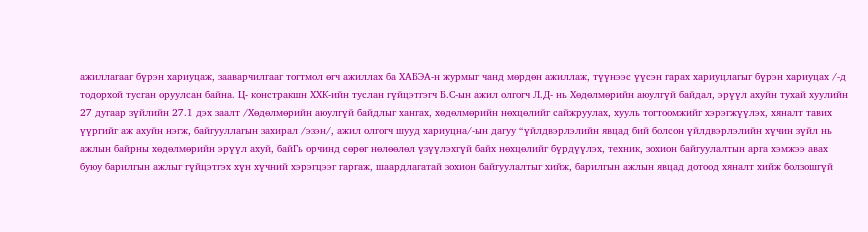ажиллагааг бүрэн хариуцаж, зааварчилгааг тогтмол өгч ажиллах ба ХАБЭА-н журмыг чанд мөрдөн ажиллаж, түүнээс үүсэн гарах хариуцлагыг бүрэн хариуцах /-д тодорхой тусган оруулсан байна. Ц- констракшн ХХК-ийн туслан гүйцэтгэгч Б.С-ын ажил олгогч Л.Д- нь Хөдөлмөрийн аюулгүй байдал, эрүүл ахуйн тухай хуулийн 27 дугаар зүйлийн 27.1 дэх заалт /Хөдөлмөрийн аюулгүй байдлыг хангах, хөдөлмөрийн нөхцөлийг сайжруулах, хууль тогтоомжийг хэрэгжүүлэх, хяналт тавих үүргийг аж ахуйн нэгж, байгууллагын захирал /эзэн/, ажил олгогч шууд хариуцна/-ын дагуу “үйлдвэрлэлийн явцад бий болсон үйлдвэрлэлийн хүчин зүйл нь ажлын байрны хөдөлмөрийн эрүүл ахуй, байГь орчинд сөрөг нөлөөлөл үзүүлэхгүй байх нөхцөлийг бүрдүүлэх, техник, зохион байгуулалтын арга хэмжээ авах буюу барилгын ажлыг гүйцэтгэх хүн хүчний хэрэгцээг гаргаж, шаардлагатай зохион байгуулалтыг хийж, барилгын ажлын явцад дотоод хяналт хийж болзошгүй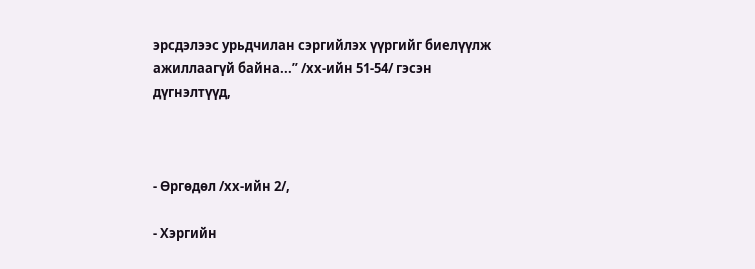эрсдэлээс урьдчилан сэргийлэх үүргийг биелүүлж ажиллаагүй байна...” /хх-ийн 51-54/ гэсэн дүгнэлтүүд,



- Өргөдөл /хх-ийн 2/,

- Хэргийн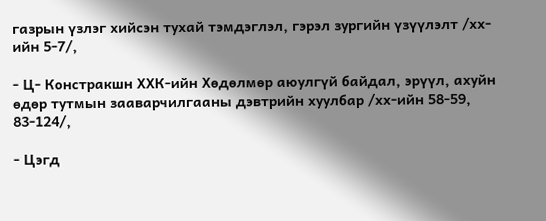газрын үзлэг хийсэн тухай тэмдэглэл, гэрэл зургийн үзүүлэлт /хх-ийн 5-7/,

- Ц- Констракшн ХХК-ийн Хөдөлмөр аюулгүй байдал, эрүүл, ахуйн өдөр тутмын зааварчилгааны дэвтрийн хуулбар /хх-ийн 58-59, 83-124/,

- Цэгд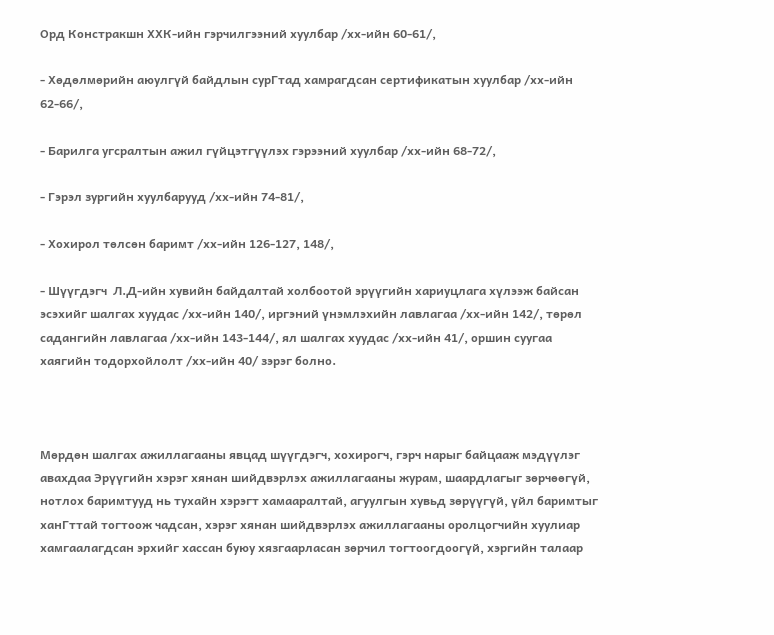Орд Констракшн ХХК-ийн гэрчилгээний хуулбар /хх-ийн 60-61/,

- Хөдөлмөрийн аюулгүй байдлын сурГтад хамрагдсан сертификатын хуулбар /хх-ийн 62-66/,

- Барилга угсралтын ажил гүйцэтгүүлэх гэрээний хуулбар /хх-ийн 68-72/,

- Гэрэл зургийн хуулбарууд /хх-ийн 74-81/,

- Хохирол төлсөн баримт /хх-ийн 126-127, 148/,

- Шүүгдэгч  Л.Д-ийн хувийн байдалтай холбоотой эрүүгийн хариуцлага хүлээж байсан эсэхийг шалгах хуудас /хх-ийн 140/, иргэний үнэмлэхийн лавлагаа /хх-ийн 142/, төрөл садангийн лавлагаа /хх-ийн 143-144/, ял шалгах хуудас /хх-ийн 41/, оршин суугаа хаягийн тодорхойлолт /хх-ийн 40/ зэрэг болно.



Мөрдөн шалгах ажиллагааны явцад шүүгдэгч, хохирогч, гэрч нарыг байцааж мэдүүлэг авахдаа Эрүүгийн хэрэг хянан шийдвэрлэх ажиллагааны журам, шаардлагыг зөрчөөгүй, нотлох баримтууд нь тухайн хэрэгт хамааралтай, агуулгын хувьд зөрүүгүй, үйл баримтыг ханГттай тогтоож чадсан, хэрэг хянан шийдвэрлэх ажиллагааны оролцогчийн хуулиар хамгаалагдсан эрхийг хассан буюу хязгаарласан зөрчил тогтоогдоогүй, хэргийн талаар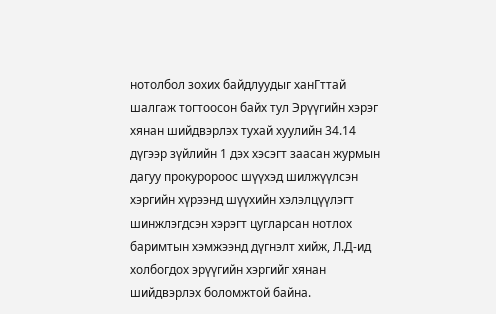нотолбол зохих байдлуудыг ханГттай шалгаж тогтоосон байх тул Эрүүгийн хэрэг хянан шийдвэрлэх тухай хуулийн 34.14 дүгээр зүйлийн 1 дэх хэсэгт заасан журмын дагуу прокуророос шүүхэд шилжүүлсэн хэргийн хүрээнд шүүхийн хэлэлцүүлэгт шинжлэгдсэн хэрэгт цугларсан нотлох баримтын хэмжээнд дүгнэлт хийж, Л.Д-ид холбогдох эрүүгийн хэргийг хянан шийдвэрлэх боломжтой байна.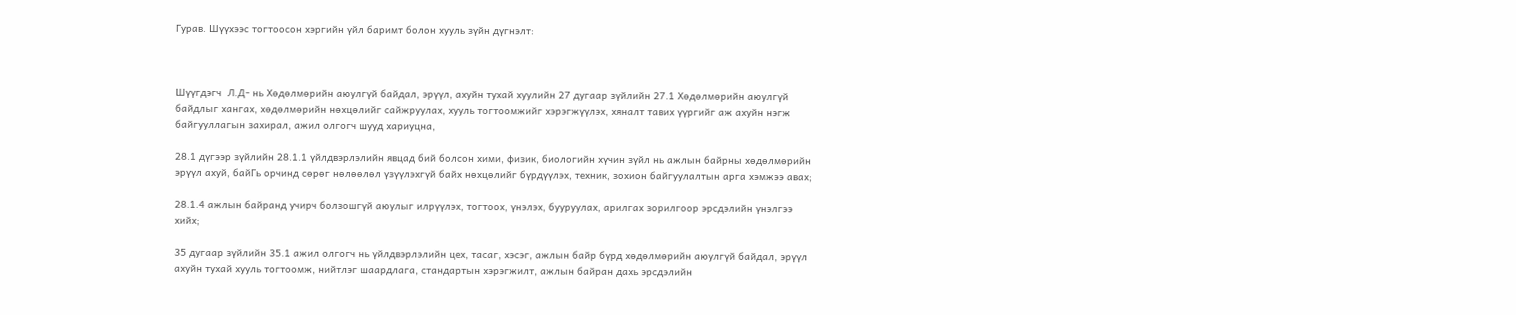Гурав. Шүүхээс тогтоосон хэргийн үйл баримт болон хууль зүйн дүгнэлт:



Шүүгдэгч  Л.Д- нь Хөдөлмөрийн аюулгүй байдал, эрүүл, ахуйн тухай хуулийн 27 дугаар зүйлийн 27.1 Хөдөлмөрийн аюулгүй байдлыг хангах, хөдөлмөрийн нөхцөлийг сайжруулах, хууль тогтоомжийг хэрэгжүүлэх, хяналт тавих үүргийг аж ахуйн нэгж байгууллагын захирал, ажил олгогч шууд хариуцна,

28.1 дүгээр зүйлийн 28.1.1 үйлдвэрлэлийн явцад бий болсон хими, физик, биологийн хүчин зүйл нь ажлын байрны хөдөлмөрийн эрүүл ахуй, байГь орчинд сөрөг нөлөөлөл үзүүлэхгүй байх нөхцөлийг бүрдүүлэх, техник, зохион байгуулалтын арга хэмжээ авах;

28.1.4 ажлын байранд учирч болзошгүй аюулыг илрүүлэх, тогтоох, үнэлэх, бууруулах, арилгах зорилгоор эрсдэлийн үнэлгээ хийх;

35 дугаар зүйлийн 35.1 ажил олгогч нь үйлдвэрлэлийн цех, тасаг, хэсэг, ажлын байр бүрд хөдөлмөрийн аюулгүй байдал, эрүүл ахуйн тухай хууль тогтоомж, нийтлэг шаардлага, стандартын хэрэгжилт, ажлын байран дахь эрсдэлийн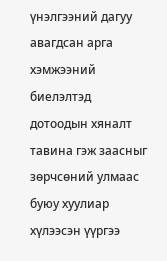үнэлгээний дагуу авагдсан арга хэмжээний биелэлтэд дотоодын хяналт тавина гэж заасныг зөрчсөний улмаас буюу хуулиар хүлээсэн үүргээ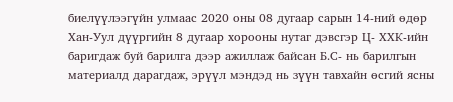биелүүлээгүйн улмаас 2020 оны 08 дугаар сарын 14-ний өдөр Хан-Уул дүүргийн 8 дугаар хорооны нутаг дэвсгэр Ц- ХХК-ийн баригдаж буй барилга дээр ажиллаж байсан Б.С- нь барилгын материалд дарагдаж, эрүүл мэндэд нь зүүн тавхайн өсгий ясны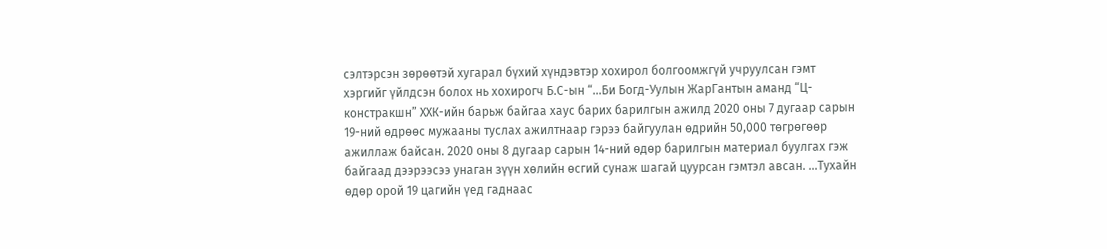сэлтэрсэн зөрөөтэй хугарал бүхий хүндэвтэр хохирол болгоомжгүй учруулсан гэмт хэргийг үйлдсэн болох нь хохирогч Б.С-ын “...Би Богд-Уулын ЖарГантын аманд “Ц- констракшн” ХХК-ийн барьж байгаа хаус барих барилгын ажилд 2020 оны 7 дугаар сарын 19-ний өдрөөс мужааны туслах ажилтнаар гэрээ байгуулан өдрийн 50,000 төгрөгөөр ажиллаж байсан. 2020 оны 8 дугаар сарын 14-ний өдөр барилгын материал буулгах гэж байгаад дээрээсээ унаган зүүн хөлийн өсгий сунаж шагай цуурсан гэмтэл авсан. ...Тухайн өдөр орой 19 цагийн үед гаднаас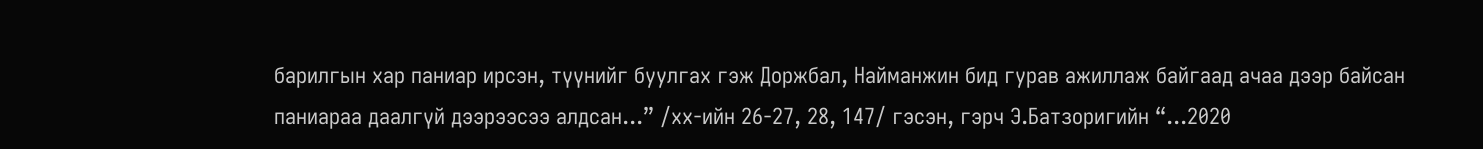барилгын хар паниар ирсэн, түүнийг буулгах гэж Доржбал, Найманжин бид гурав ажиллаж байгаад ачаа дээр байсан паниараа даалгүй дээрээсээ алдсан...” /хх-ийн 26-27, 28, 147/ гэсэн, гэрч Э.Батзоригийн “...2020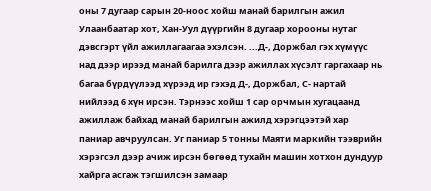оны 7 дугаар сарын 20-ноос хойш манай барилгын ажил Улаанбаатар хот, Хан-Уул дүүргийн 8 дугаар хорооны нутаг дэвсгэрт үйл ажиллагаагаа эхэлсэн. ...Д-, Доржбал гэх хүмүүс над дээр ирээд манай барилга дээр ажиллах хүсэлт гаргахаар нь багаа бүрдүүлээд хүрээд ир гэхэд Д-, Доржбал, С- нартай нийлээд 6 хүн ирсэн. Тэрнээс хойш 1 сар орчмын хугацаанд ажиллаж байхад манай барилгын ажилд хэрэгцээтэй хар паниар авчруулсан. Уг паниар 5 тонны Маяти маркийн тээврийн хэрэгсэл дээр ачиж ирсэн бөгөөд тухайн машин хотхон дундуур хайрга асгаж тэгшилсэн замаар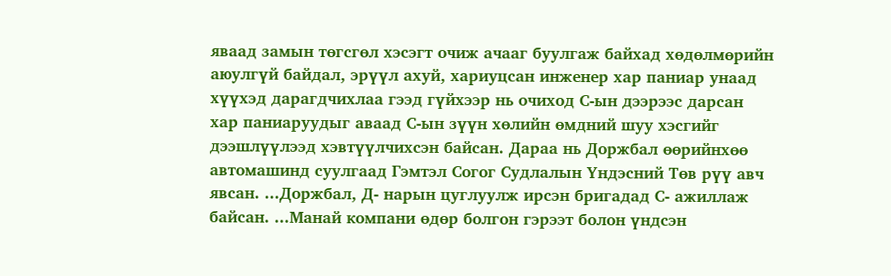яваад замын төгсгөл хэсэгт очиж ачааг буулгаж байхад хөдөлмөрийн аюулгүй байдал, эрүүл ахуй, хариуцсан инженер хар паниар унаад хүүхэд дарагдчихлаа гээд гүйхээр нь очиход С-ын дээрээс дарсан хар паниаруудыг аваад С-ын зүүн хөлийн өмдний шуу хэсгийг дээшлүүлээд хэвтүүлчихсэн байсан. Дараа нь Доржбал өөрийнхөө автомашинд суулгаад Гэмтэл Согог Судлалын Үндэсний Төв рүү авч явсан. ...Доржбал, Д- нарын цуглуулж ирсэн бригадад С- ажиллаж байсан. ...Манай компани өдөр болгон гэрээт болон үндсэн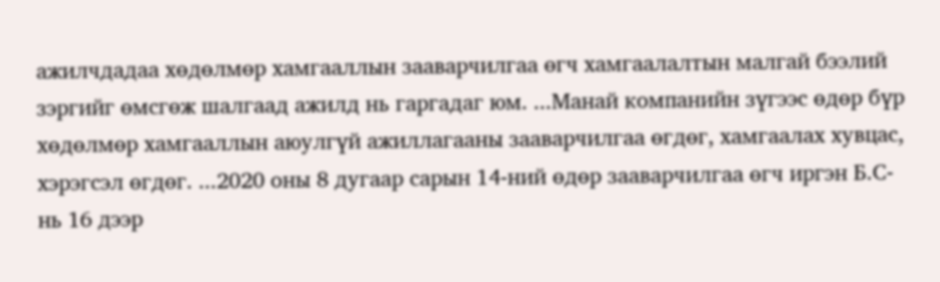ажилчдадаа хөдөлмөр хамгааллын зааварчилгаа өгч хамгаалалтын малгай бээлий зэргийг өмсгөж шалгаад ажилд нь гаргадаг юм. ...Манай компанийн зүгээс өдөр бүр хөдөлмөр хамгааллын аюулгүй ажиллагааны зааварчилгаа өгдөг, хамгаалах хувцас, хэрэгсэл өгдөг. ...2020 оны 8 дугаар сарын 14-ний өдөр зааварчилгаа өгч иргэн Б.С- нь 16 дээр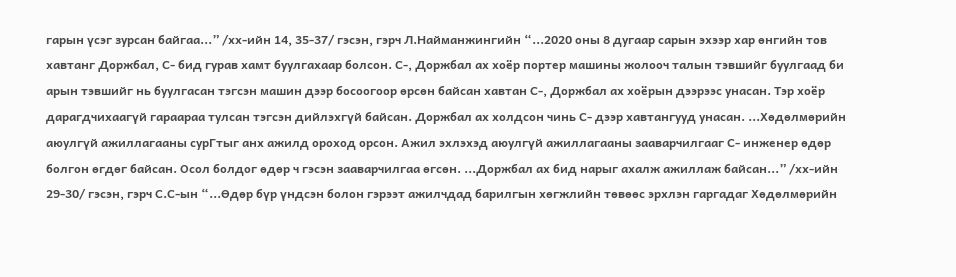гарын үсэг зурсан байгаа...” /хх-ийн 14, 35-37/ гэсэн, гэрч Л.Найманжингийн “...2020 оны 8 дугаар сарын эхээр хар өнгийн тов хавтанг Доржбал, С- бид гурав хамт буулгахаар болсон. С-, Доржбал ах хоёр портер машины жолооч талын тэвшийг буулгаад би арын тэвшийг нь буулгасан тэгсэн машин дээр босоогоор өрсөн байсан хавтан С-, Доржбал ах хоёрын дээрээс унасан. Тэр хоёр дарагдчихаагүй гараараа тулсан тэгсэн дийлэхгүй байсан. Доржбал ах холдсон чинь С- дээр хавтангууд унасан. ...Хөдөлмөрийн аюулгүй ажиллагааны сурГтыг анх ажилд ороход орсон. Ажил эхлэхэд аюулгүй ажиллагааны зааварчилгааг С- инженер өдөр болгон өгдөг байсан. Осол болдог өдөр ч гэсэн зааварчилгаа өгсөн. ...Доржбал ах бид нарыг ахалж ажиллаж байсан...” /хх-ийн 29-30/ гэсэн, гэрч С.С-ын “...Өдөр бүр үндсэн болон гэрээт ажилчдад барилгын хөгжлийн төвөөс эрхлэн гаргадаг Хөдөлмөрийн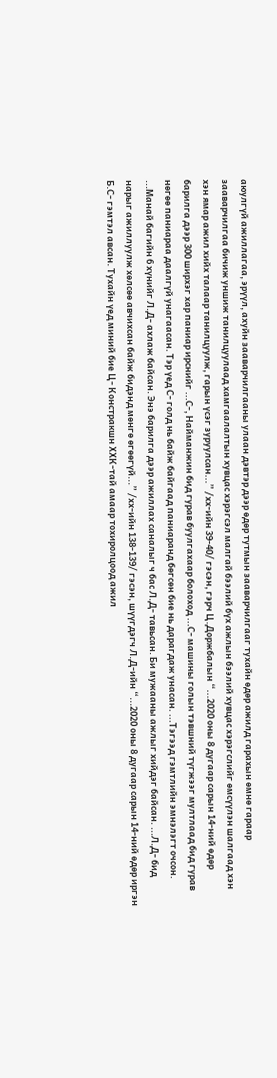аюулгүй ажиллагаа, эрүүл, ахуйн зааварчилгааны улаан дэвтэр дээр өдөр тутмын зааварчилгааг тухайн өдөр ажилд гарахын өмнө гараар зааварчилгаа бичиж уншиж танилцуулаад хамгаалалтын хувцас хэрэгсэл малгай бээлий бүх ажлын бээлий хувцас хэрэгслийг өмсүүлэн шалгаад хэн хэн ямар ажил хийх талаар танилцуулж, гарын үсэг зуруулсан...” /хх-ийн 39-40/ гэсэн, гэрч Ц.Доржбалын “...2020 оны 8 дугаар сарын 14-ний өдөр барилга дээр 300 ширхэг хар паниар ирснийг ...С-, Найманжин бид гурав буулгахаар болоход ...С- машины голын тэвшний түгжээг мултлаад бид гурав нөгөө паниараа даалгүй унагаасан. Тэр үед С- голд нь байж байгаад паниаранд бөгсөн бие нь дарагдаж унасан. ...Тэгээд гэмтлийн эмнэлэгт очсон. ...Манай багийн 6 хүнийг Л.Д- ахлаж байсан. Энэ барилга дээр ажиллах саналыг ч бас Л.Д- тавьсан. Би мужааны ажлыг хийдэг байсан. ...Л.Д- бид нарыг ажиллуулж хөлсөө авчихсан байж бидэнд мөнгө өгөөгүй...” /хх-ийн 138-139/ гэсэн, шүүгдэгч Л.Д-ийн “...2020 оны 8 дугаар сарын 14-ний өдөр иргэн Б.С- гэмтэл авсан. Тухайн үед миний бие Ц- Констракшн ХХК-тай амаар тохиролцоод ажил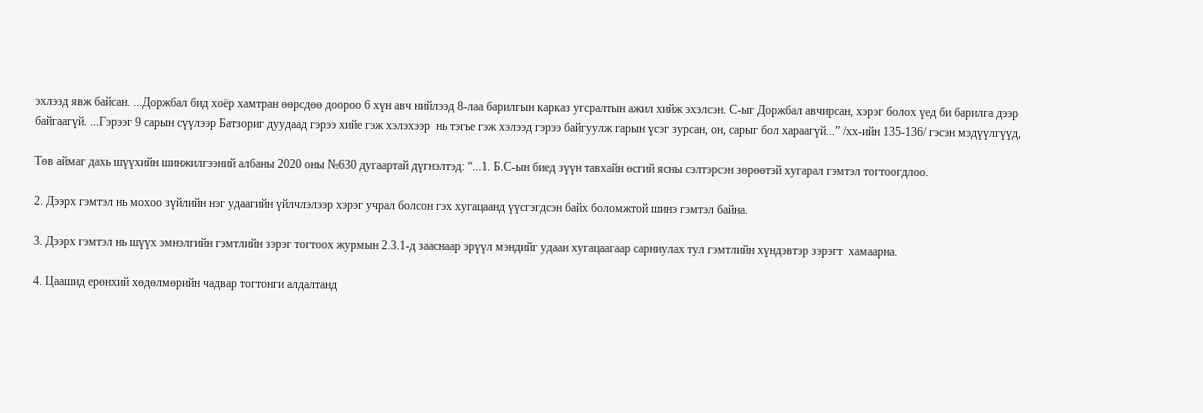эхлээд явж байсан. ...Доржбал бид хоёр хамтран өөрсдөө доороо 6 хүн авч нийлээд 8-лаа барилгын карказ угсралтын ажил хийж эхэлсэн. С-ыг Доржбал авчирсан, хэрэг болох үед би барилга дээр байгаагүй. ...Гэрээг 9 сарын сүүлээр Батзориг дуудаад гэрээ хийе гэж хэлэхээр  нь тэгье гэж хэлээд гэрээ байгуулж гарын үсэг зурсан, он, сарыг бол хараагүй...” /хх-ийн 135-136/ гэсэн мэдүүлгүүд,

Төв аймаг дахь шүүхийн шинжилгээний албаны 2020 оны №630 дугаартай дүгнэлтэд: “...1. Б.С-ын биед зүүн тавхайн өсгий ясны сэлтэрсэн зөрөөтэй хугарал гэмтэл тогтоогдлоо.

2. Дээрх гэмтэл нь мохоо зүйлийн нэг удаагийн үйлчлэлээр хэрэг учрал болсон гэх хугацаанд үүсгэгдсэн байх боломжтой шинэ гэмтэл байна.

3. Дээрх гэмтэл нь шүүх эмнэлгийн гэмтлийн зэрэг тогтоох журмын 2.3.1-д зааснаар эрүүл мэндийг удаан хугацаагаар сарниулах тул гэмтлийн хүндэвтэр зэрэгт  хамаарна.

4. Цаашид ерөнхий хөдөлмөрийн чадвар тогтонги алдалтанд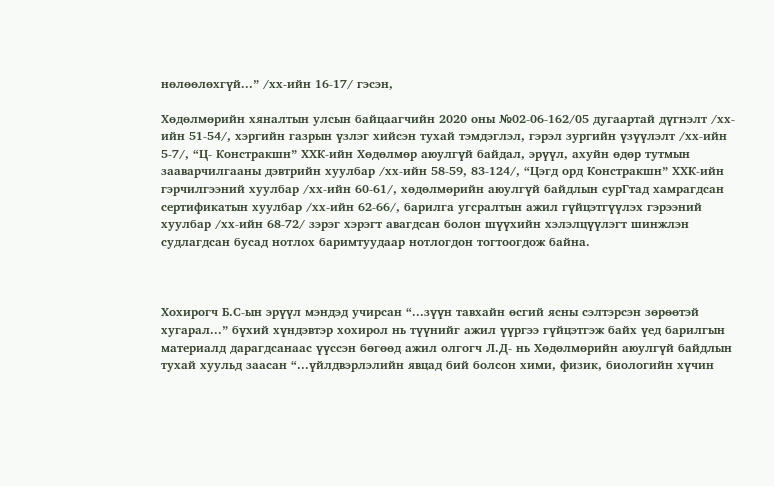нөлөөлөхгүй...” /хх-ийн 16-17/ гэсэн,

Хөдөлмөрийн хяналтын улсын байцаагчийн 2020 оны №02-06-162/05 дугаартай дүгнэлт /хх-ийн 51-54/, хэргийн газрын үзлэг хийсэн тухай тэмдэглэл, гэрэл зургийн үзүүлэлт /хх-ийн 5-7/, “Ц- Констракшн” ХХК-ийн Хөдөлмөр аюулгүй байдал, эрүүл, ахуйн өдөр тутмын зааварчилгааны дэвтрийн хуулбар /хх-ийн 58-59, 83-124/, “Цэгд орд Констракшн” ХХК-ийн гэрчилгээний хуулбар /хх-ийн 60-61/, хөдөлмөрийн аюулгүй байдлын сурГтад хамрагдсан сертификатын хуулбар /хх-ийн 62-66/, барилга угсралтын ажил гүйцэтгүүлэх гэрээний хуулбар /хх-ийн 68-72/ зэрэг хэрэгт авагдсан болон шүүхийн хэлэлцүүлэгт шинжлэн судлагдсан бусад нотлох баримтуудаар нотлогдон тогтоогдож байна.



Хохирогч Б.С-ын эрүүл мэндэд учирсан “...зүүн тавхайн өсгий ясны сэлтэрсэн зөрөөтэй хугарал...” бүхий хүндэвтэр хохирол нь түүнийг ажил үүргээ гүйцэтгэж байх үед барилгын материалд дарагдсанаас үүссэн бөгөөд ажил олгогч Л.Д- нь Хөдөлмөрийн аюулгүй байдлын тухай хуульд заасан “...үйлдвэрлэлийн явцад бий болсон хими, физик, биологийн хүчин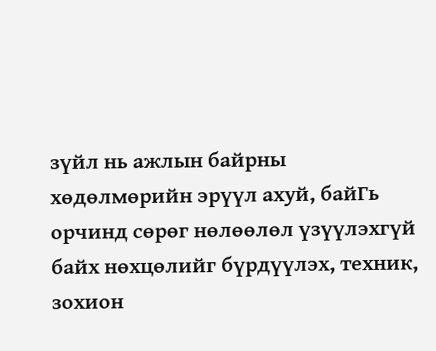зүйл нь ажлын байрны хөдөлмөрийн эрүүл ахуй, байГь орчинд сөрөг нөлөөлөл үзүүлэхгүй байх нөхцөлийг бүрдүүлэх, техник, зохион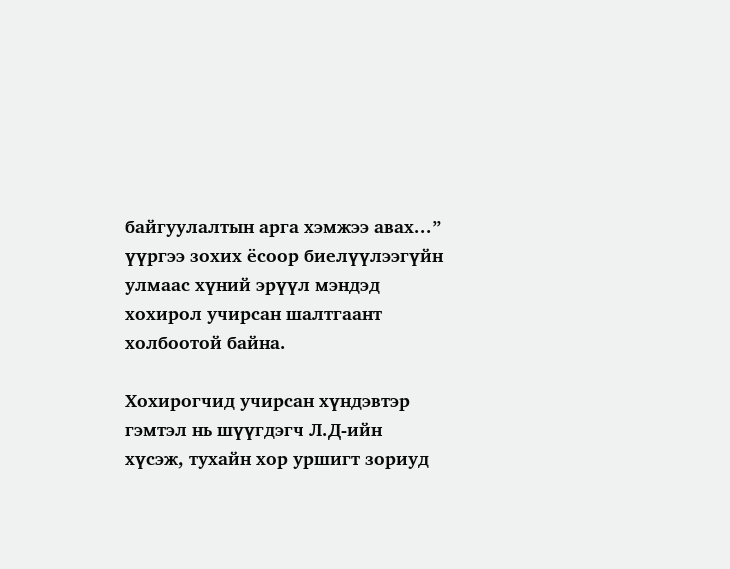байгуулалтын арга хэмжээ авах...” үүргээ зохих ёсоор биелүүлээгүйн улмаас хүний эрүүл мэндэд хохирол учирсан шалтгаант холбоотой байна.

Хохирогчид учирсан хүндэвтэр гэмтэл нь шүүгдэгч Л.Д-ийн хүсэж, тухайн хор уршигт зориуд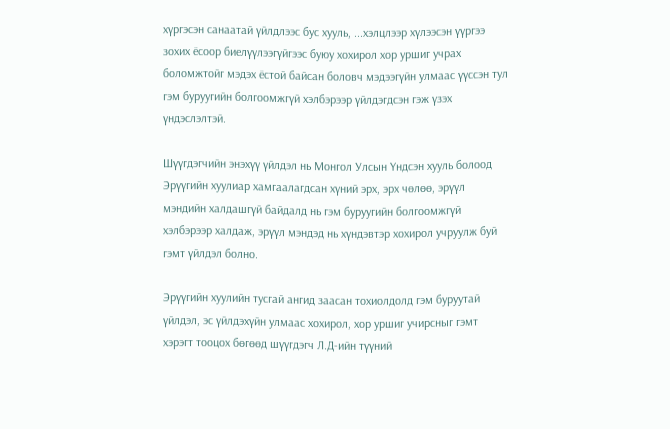хүргэсэн санаатай үйлдлээс бус хууль, ...хэлцлээр хүлээсэн үүргээ зохих ёсоор биелүүлээгүйгээс буюу хохирол хор уршиг учрах боломжтойг мэдэх ёстой байсан боловч мэдээгүйн улмаас үүссэн тул гэм буруугийн болгоомжгүй хэлбэрээр үйлдэгдсэн гэж үзэх үндэслэлтэй.

Шүүгдэгчийн энэхүү үйлдэл нь Монгол Улсын Үндсэн хууль болоод Эрүүгийн хуулиар хамгаалагдсан хүний эрх, эрх чөлөө, эрүүл мэндийн халдашгүй байдалд нь гэм буруугийн болгоомжгүй хэлбэрээр халдаж, эрүүл мэндэд нь хүндэвтэр хохирол учруулж буй гэмт үйлдэл болно.

Эрүүгийн хуулийн тусгай ангид заасан тохиолдолд гэм буруутай үйлдэл, эс үйлдэхүйн улмаас хохирол, хор уршиг учирсныг гэмт хэрэгт тооцох бөгөөд шүүгдэгч Л.Д-ийн түүний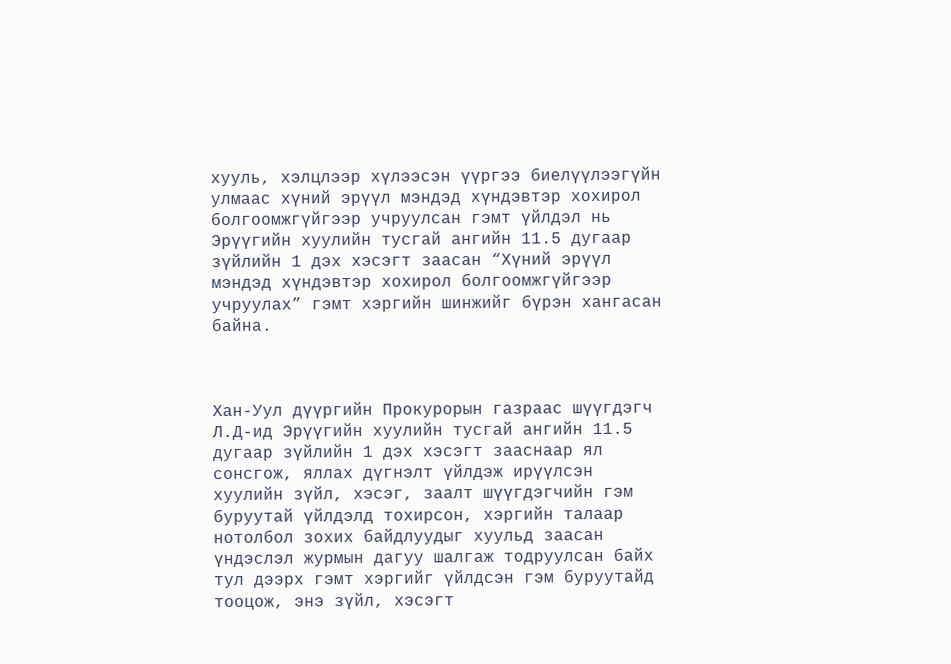хууль, хэлцлээр хүлээсэн үүргээ биелүүлээгүйн улмаас хүний эрүүл мэндэд хүндэвтэр хохирол болгоомжгүйгээр учруулсан гэмт үйлдэл нь Эрүүгийн хуулийн тусгай ангийн 11.5 дугаар зүйлийн 1 дэх хэсэгт заасан “Хүний эрүүл мэндэд хүндэвтэр хохирол болгоомжгүйгээр учруулах” гэмт хэргийн шинжийг бүрэн хангасан байна.



Хан-Уул дүүргийн Прокурорын газраас шүүгдэгч Л.Д-ид Эрүүгийн хуулийн тусгай ангийн 11.5 дугаар зүйлийн 1 дэх хэсэгт зааснаар ял сонсгож, яллах дүгнэлт үйлдэж ирүүлсэн хуулийн зүйл, хэсэг, заалт шүүгдэгчийн гэм буруутай үйлдэлд тохирсон, хэргийн талаар нотолбол зохих байдлуудыг хуульд заасан үндэслэл журмын дагуу шалгаж тодруулсан байх тул дээрх гэмт хэргийг үйлдсэн гэм буруутайд тооцож, энэ зүйл, хэсэгт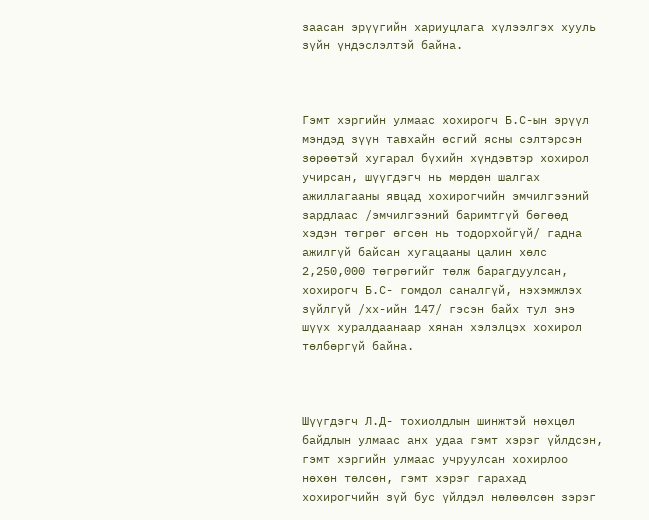заасан эрүүгийн хариуцлага хүлээлгэх хууль зүйн үндэслэлтэй байна.



Гэмт хэргийн улмаас хохирогч Б.С-ын эрүүл мэндэд зүүн тавхайн өсгий ясны сэлтэрсэн зөрөөтэй хугарал бүхийн хүндэвтэр хохирол учирсан, шүүгдэгч нь мөрдөн шалгах ажиллагааны явцад хохирогчийн эмчилгээний зардлаас /эмчилгээний баримтгүй бөгөөд хэдэн төгрөг өгсөн нь тодорхойгүй/ гадна ажилгүй байсан хугацааны цалин хөлс 2,250,000 төгрөгийг төлж барагдуулсан, хохирогч Б.С- гомдол саналгүй, нэхэмжлэх зүйлгүй /хх-ийн 147/ гэсэн байх тул энэ шүүх хуралдаанаар хянан хэлэлцэх хохирол төлбөргүй байна.



Шүүгдэгч Л.Д- тохиолдлын шинжтэй нөхцөл байдлын улмаас анх удаа гэмт хэрэг үйлдсэн, гэмт хэргийн улмаас учруулсан хохирлоо нөхөн төлсөн, гэмт хэрэг гарахад хохирогчийн зүй бус үйлдэл нөлөөлсөн зэрэг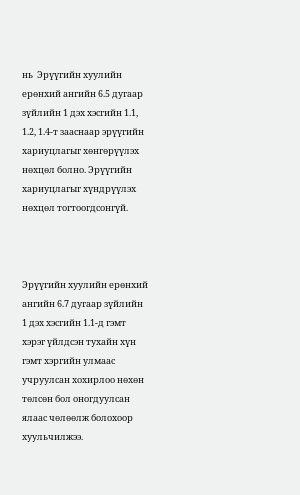нь  Эрүүгийн хуулийн ерөнхий ангийн 6.5 дугаар зүйлийн 1 дэх хэсгийн 1.1, 1.2, 1.4-т зааснаар эрүүгийн хариуцлагыг хөнгөрүүлэх нөхцөл болно. Эрүүгийн хариуцлагыг хүндрүүлэх нөхцөл тогтоогдсонгүй.



Эрүүгийн хуулийн ерөнхий ангийн 6.7 дугаар зүйлийн 1 дэх хэсгийн 1.1-д гэмт хэрэг үйлдсэн тухайн хүн гэмт хэргийн улмаас учруулсан хохирлоо нөхөн төлсөн бол оногдуулсан ялаас чөлөөлж болохоор хуульчилжээ.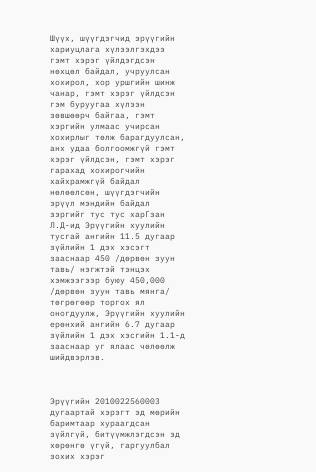Шүүх, шүүгдэгчид эрүүгийн хариуцлага хүлээлгэхдээ гэмт хэрэг үйлдэгдсэн нөхцөл байдал, учруулсан хохирол, хор уршгийн шинж чанар, гэмт хэрэг үйлдсэн гэм буруугаа хүлээн зөвшөөрч байгаа, гэмт хэргийн улмаас учирсан хохирлыг төлж барагдуулсан, анх удаа болгоомжгүй гэмт хэрэг үйлдсэн, гэмт хэрэг гарахад хохирогчийн хайхрамжгүй байдал нөлөөлсөн, шүүгдэгчийн эрүүл мэндийн байдал зэргийг тус тус харГзан Л.Д-ид Эрүүгийн хуулийн тусгай ангийн 11.5 дугаар зүйлийн 1 дэх хэсэгт зааснаар 450 /дөрвөн зуун тавь/ нэгжтэй тэнцэх хэмжээгээр буюу 450,000 /дөрвөн зуун тавь мянга/ төгрөгөөр торгох ял оногдуулж, Эрүүгийн хуулийн ерөнхий ангийн 6.7 дугаар зүйлийн 1 дэх хэсгийн 1.1-д зааснаар уг ялаас чөлөөлж шийдвэрлэв.



Эрүүгийн 2010022560003 дугаартай хэрэгт эд мөрийн баримтаар хураагдсан зүйлгүй, битүүмжлэгдсэн эд хөрөнгө үгүй, гаргуулбал зохих хэрэг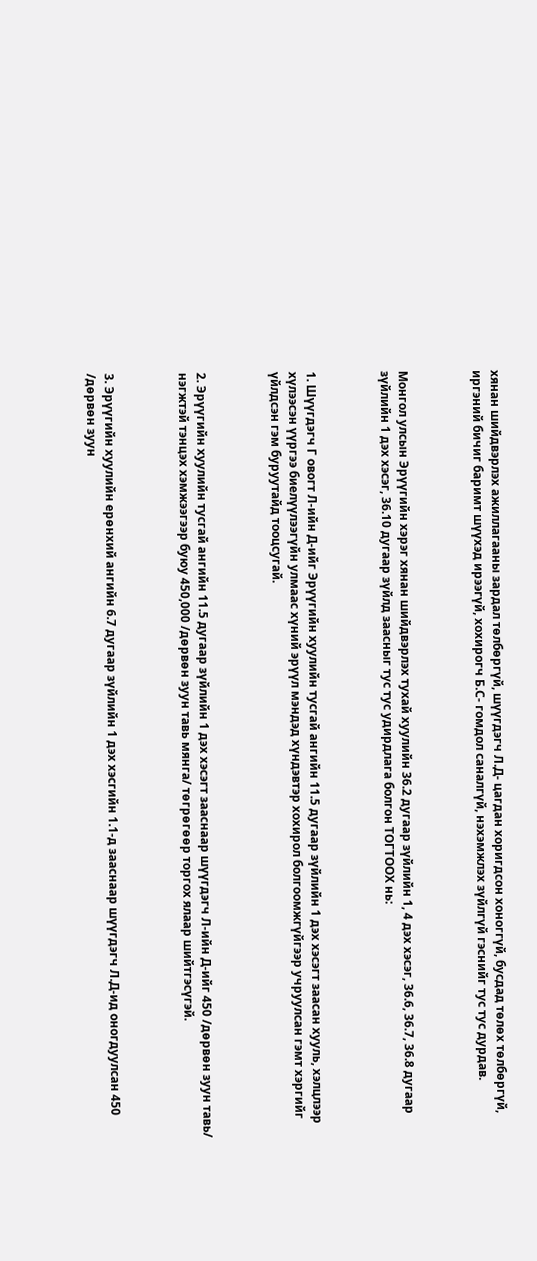хянан шийдвэрлэх ажиллагааны зардал төлбөргүй, шүүгдэгч Л.Д- цагдан хоригдсон хоноггүй, бусдад төлөх төлбөргүй, иргэний бичиг баримт шүүхэд ирээгүй, хохирогч Б.С- гомдол саналгүй, нэхэмжлэх зүйлгүй гэснийг тус тус дурдав.



Монгол улсын Эрүүгийн хэрэг хянан шийдвэрлэх тухай хуулийн 36.2 дугаар зүйлийн 1, 4 дэх хэсэг, 36.6, 36.7, 36.8 дугаар зүйлийн 1 дэх хэсэг, 36.10 дугаар зүйлд заасныг тус тус удирдлага болгон ТОГТООХ нь:



1. Шүүгдэгч Г овогт Л-ийн Д-ийг Эрүүгийн хуулийн тусгай ангийн 11.5 дугаар зүйлийн 1 дэх хэсэгт заасан хууль, хэлцлээр хүлээсэн үүргээ биелүүлээгүйн улмаас хүний эрүүл мэндэд хүндэвтэр хохирол болгоомжгүйгээр учруулсан гэмт хэргийг үйлдсэн гэм буруутайд тооцсугай.



2. Эрүүгийн хуулийн тусгай ангийн 11.5 дугаар зүйлийн 1 дэх хэсэгт зааснаар шүүгдэгч Л-ийн Д-ийг 450 /дөрвөн зуун тавь/ нэгжтэй тэнцэх хэмжээгээр буюу 450,000 /дөрвөн зуун тавь мянга/ төгрөгөөр торгох ялаар шийтгэсүгэй.



3. Эрүүгийн хуулийн ерөнхий ангийн 6.7 дугаар зүйлийн 1 дэх хэсгийн 1.1-д зааснаар шүүгдэгч Л.Д-ид оногдуулсан 450 /дөрвөн зуун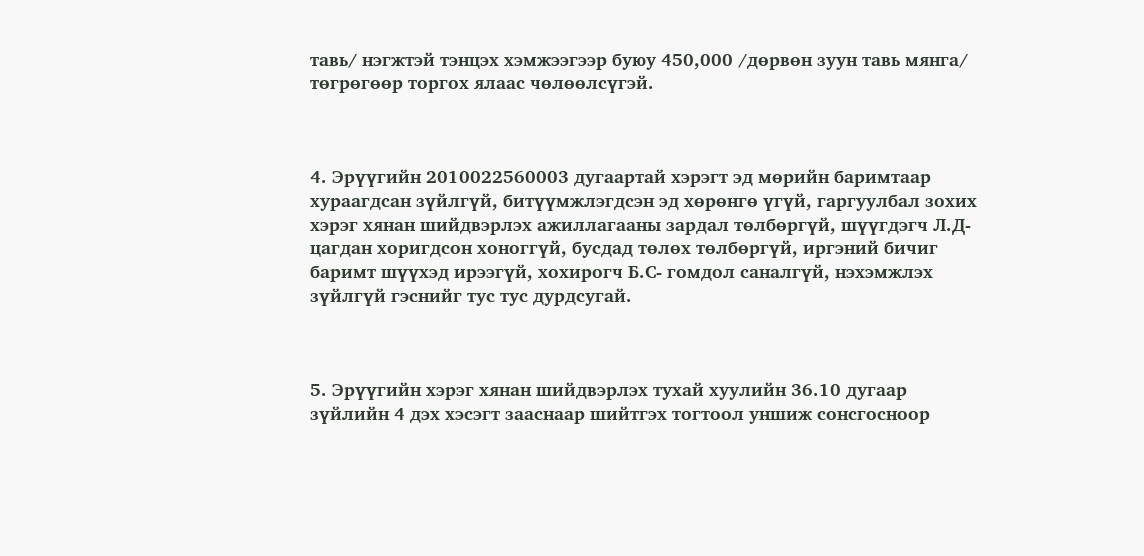тавь/ нэгжтэй тэнцэх хэмжээгээр буюу 450,000 /дөрвөн зуун тавь мянга/ төгрөгөөр торгох ялаас чөлөөлсүгэй.



4. Эрүүгийн 2010022560003 дугаартай хэрэгт эд мөрийн баримтаар хураагдсан зүйлгүй, битүүмжлэгдсэн эд хөрөнгө үгүй, гаргуулбал зохих хэрэг хянан шийдвэрлэх ажиллагааны зардал төлбөргүй, шүүгдэгч Л.Д- цагдан хоригдсон хоноггүй, бусдад төлөх төлбөргүй, иргэний бичиг баримт шүүхэд ирээгүй, хохирогч Б.С- гомдол саналгүй, нэхэмжлэх зүйлгүй гэснийг тус тус дурдсугай.



5. Эрүүгийн хэрэг хянан шийдвэрлэх тухай хуулийн 36.10 дугаар зүйлийн 4 дэх хэсэгт зааснаар шийтгэх тогтоол уншиж сонсгосноор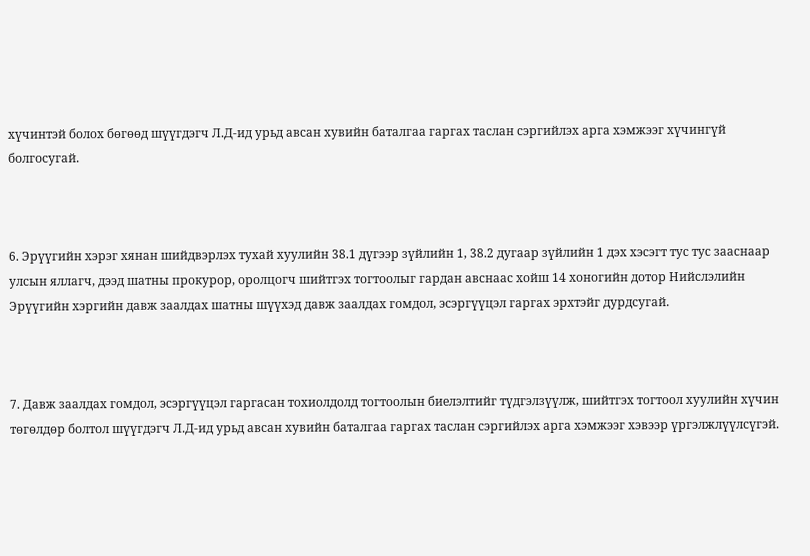хүчинтэй болох бөгөөд шүүгдэгч Л.Д-ид урьд авсан хувийн баталгаа гаргах таслан сэргийлэх арга хэмжээг хүчингүй болгосугай.



6. Эрүүгийн хэрэг хянан шийдвэрлэх тухай хуулийн 38.1 дүгээр зүйлийн 1, 38.2 дугаар зүйлийн 1 дэх хэсэгт тус тус зааснаар улсын яллагч, дээд шатны прокурор, оролцогч шийтгэх тогтоолыг гардан авснаас хойш 14 хоногийн дотор Нийслэлийн Эрүүгийн хэргийн давж заалдах шатны шүүхэд давж заалдах гомдол, эсэргүүцэл гаргах эрхтэйг дурдсугай.



7. Давж заалдах гомдол, эсэргүүцэл гаргасан тохиолдолд тогтоолын биелэлтийг түдгэлзүүлж, шийтгэх тогтоол хуулийн хүчин төгөлдөр болтол шүүгдэгч Л.Д-ид урьд авсан хувийн баталгаа гаргах таслан сэргийлэх арга хэмжээг хэвээр үргэлжлүүлсүгэй.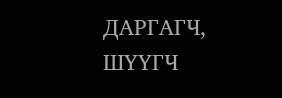ДАРГАГЧ, ШҮҮГЧ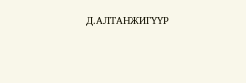Д.АЛТАНЖИГҮҮР